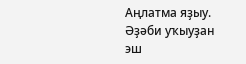Аңлатма яҙыу.
Әҙәби уҡыуҙан эш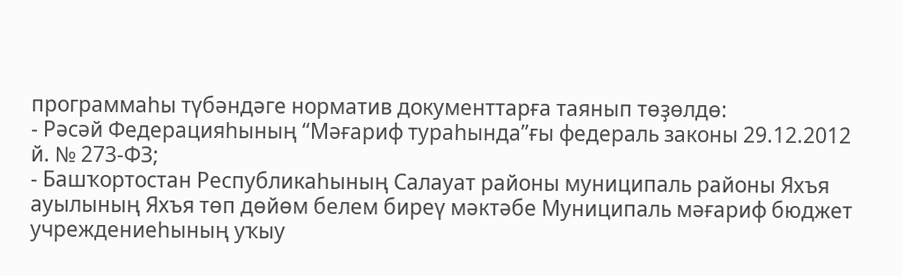программаһы түбәндәге норматив документтарға таянып төҙөлдө:
- Рәсәй Федерацияһының “Мәғариф тураһында”ғы федераль законы 29.12.2012 й. № 273-ФЗ;
- Башҡортостан Республикаһының Салауат районы муниципаль районы Яхъя ауылының Яхъя төп дөйөм белем биреү мәктәбе Муниципаль мәғариф бюджет учреждениеһының уҡыу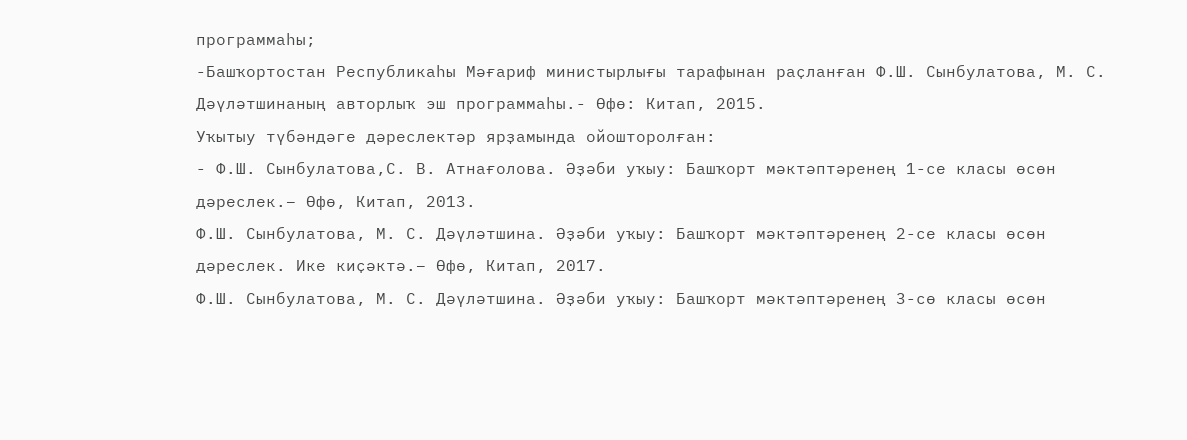программаһы;
-Башҡортостан Республикаһы Мәғариф министырлығы тарафынан раҫланған Ф.Ш. Сынбулатова, М. С. Дәүләтшинаның авторлыҡ эш программаһы.- Өфө: Китап, 2015.
Уҡытыу түбәндәге дәреслектәр ярҙамында ойошторолған:
- Ф.Ш. Сынбулатова,С. В. Атнағолова. Әҙәби уҡыу: Башҡорт мәктәптәренең 1-се класы өсөн дәреслек.– Өфө, Китап, 2013.
Ф.Ш. Сынбулатова, М. С. Дәүләтшина. Әҙәби уҡыу: Башҡорт мәктәптәренең 2-се класы өсөн дәреслек. Ике киҫәктә.– Өфө, Китап, 2017.
Ф.Ш. Сынбулатова, М. С. Дәүләтшина. Әҙәби уҡыу: Башҡорт мәктәптәренең 3-сө класы өсөн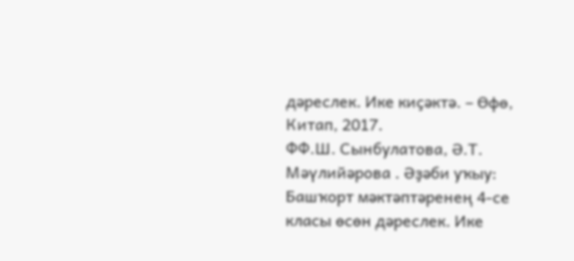дәреслек. Ике киҫәктә. – Өфө, Китап, 2017.
ФФ.Ш. Сынбулатова, Ә.Т. Мәүлийәрова . Әҙәби уҡыу: Башҡорт мәктәптәренең 4-се класы өсөн дәреслек. Ике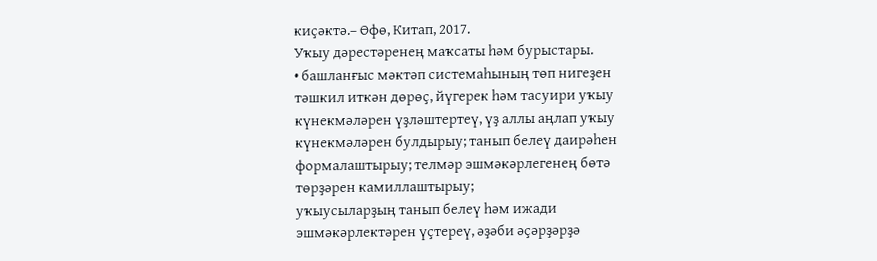киҫәктә.– Өфө, Китап, 2017.
Уҡыу дәрестәренең маҡсаты һәм бурыстары.
• башланғыс мәктәп системаһының төп нигеҙен тәшкил иткән дөрөҫ, йүгерек һәм тасуири уҡыу күнекмәләрен үҙләштертеү, үҙ аллы аңлап уҡыу күнекмәләрен булдырыу; танып белеү даирәһен формалаштырыу; телмәр эшмәкәрлегенең бөтә төрҙәрен камиллаштырыу;
уҡыусыларҙың танып белеү һәм ижади эшмәкәрлектәрен үҫтереү, әҙәби әҫәрҙәрҙә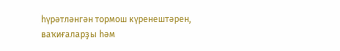һүрәтләнгән тормош күренештәрен, ваҡиғаларҙы һәм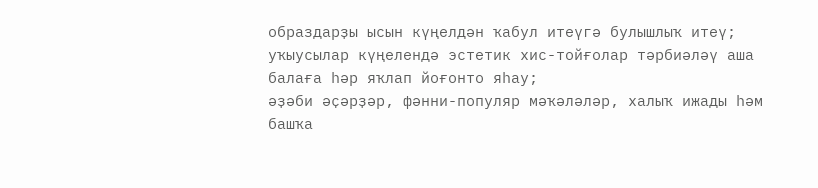образдарҙы ысын күңелдән ҡабул итеүгә булышлыҡ итеү; уҡыусылар күңелендә эстетик хис-тойғолар тәрбиәләү аша балаға һәр яҡлап йоғонто яһау;
әҙәби әҫәрҙәр, фәнни-популяр мәҡәләләр, халыҡ ижады һәм башҡа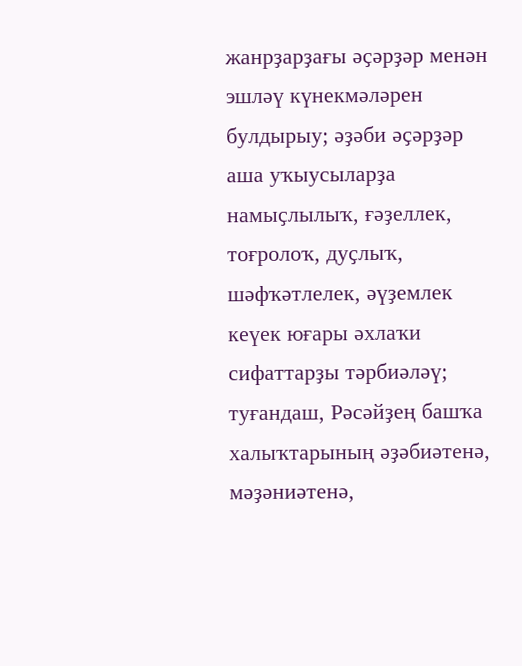жанрҙарҙағы әҫәрҙәр менән эшләү күнекмәләрен булдырыу; әҙәби әҫәрҙәр аша уҡыусыларҙа намыҫлылыҡ, ғәҙеллек, тоғролоҡ, дуҫлыҡ, шәфҡәтлелек, әүҙемлек кеүек юғары әхлаҡи сифаттарҙы тәрбиәләү;
туғандаш, Рәсәйҙең башҡа халыҡтарының әҙәбиәтенә, мәҙәниәтенә,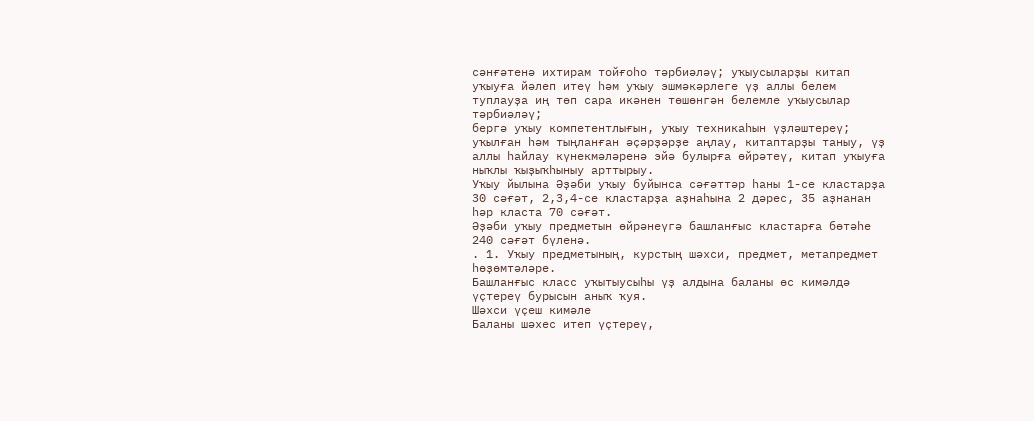сәнғәтенә ихтирам тойғоһо тәрбиәләү; уҡыусыларҙы китап уҡыуға йәлеп итеү һәм уҡыу эшмәкәрлеге үҙ аллы белем туплауҙа иң төп сара икәнен төшөнгән белемле уҡыусылар тәрбиәләү;
бергә уҡыу компетентлығын, уҡыу техникаһын үҙләштереү; уҡылған һәм тыңланған әҫәрҙәрҙе аңлау, китаптарҙы таныу, үҙ аллы һайлау күнекмәләренә эйә булырға өйрәтеү, китап уҡыуға ныҡлы ҡыҙыҡһыныу арттырыу.
Уҡыу йылына Әҙәби уҡыу буйынса сәғәттәр һаны 1-се кластарҙа 30 сәғәт, 2,3,4-се кластарҙа аҙнаһына 2 дәрес, 35 аҙнанан һәр класта 70 сәғәт.
Әҙәби уҡыу предметын өйрәнеүгә башланғыс кластарға бөтәһе 240 сәғәт бүленә.
. 1. Уҡыу предметының, курстың шәхси, предмет, метапредмет һөҙөмтәләре.
Башланғыс класс уҡытыусыһы үҙ алдына баланы өс кимәлдә үҫтереү бурысын аныҡ ҡуя.
Шәхси үҫеш кимәле
Баланы шәхес итеп үҫтереү,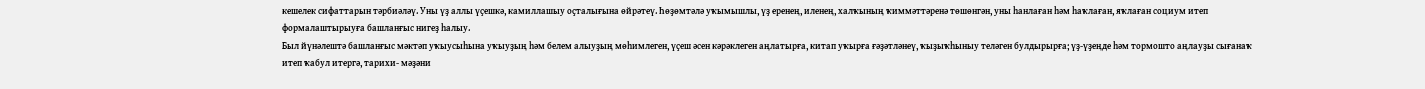кешелек сифаттарын тәрбиәләү. Уны үҙ аллы үҫешкә, камиллашыу оҫталығына өйрәтеү. Һөҙөмтәлә уҡымышлы, үҙ еренең, иленең, халҡының ҡиммәттәренә төшөнгән, уны һанлаған һәм һаҡлаған, яҡлаған социум итеп формалаштырыуға башланғыс нигеҙ һалыу.
Был йүнәлештә башланғыс мәктәп уҡыусыһына уҡыуҙың һәм белем алыуҙың мөһимлеген, үҫеш әсен кәрәклеген аңлатырға, китап уҡырға ғәҙәтләнеү, ҡыҙыҡһыныу теләген булдырырға; үҙ-үҙеңде һәм тормошто аңлауҙы сығанаҡ итеп ҡабул итергә, тарихи- мәҙәни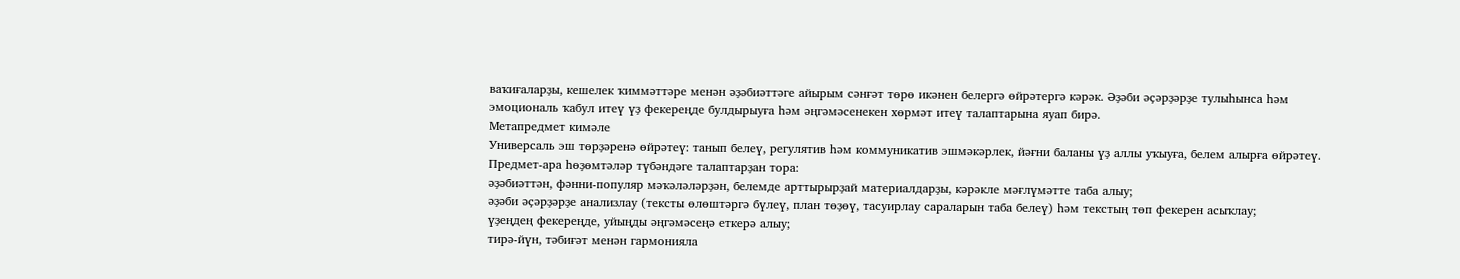ваҡиғаларҙы, кешелек ҡиммәттәре менән әҙәбиәттәге айырым сәнғәт төрө икәнен белергә өйрәтергә кәрәк. Әҙәби әҫәрҙәрҙе тулыһынса һәм эмоциональ ҡабул итеү үҙ фекереңде булдырыуға һәм әңгәмәсенекен хөрмәт итеү талаптарына яуап бирә.
Метапредмет кимәле
Универсаль эш төрҙәренә өйрәтеү: танып белеү, регулятив һәм коммуникатив эшмәкәрлек, йәғни баланы үҙ аллы уҡыуға, белем алырға өйрәтеү.
Предмет-ара һөҙөмтәләр түбәндәге талаптарҙан тора:
әҙәбиәттән, фәнни-популяр мәҡәләләрҙән, белемде арттырырҙай материалдарҙы, кәрәкле мәғлүмәтте таба алыу;
әҙәби әҫәрҙәрҙе анализлау (тексты өлөштәргә бүлеү, план төҙөү, тасуирлау сараларын таба белеү) һәм текстың төп фекерен асыҡлау;
үҙеңдең фекереңде, уйыңды әңгәмәсеңә еткерә алыу;
тирә-йүн, тәбиғәт менән гармонияла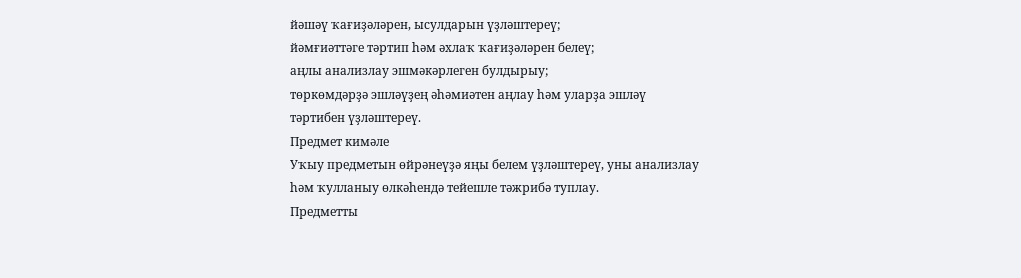йәшәү ҡағиҙәләрен, ысулдарын үҙләштереү;
йәмғиәттәге тәртип һәм әхлаҡ ҡағиҙәләрен белеү;
аңлы анализлау эшмәкәрлеген булдырыу;
төркөмдәрҙә эшләүҙең әһәмиәтен аңлау һәм уларҙа эшләү тәртибен үҙләштереү.
Предмет кимәле
Уҡыу предметын өйрәнеүҙә яңы белем үҙләштереү, уны анализлау һәм ҡулланыу өлкәһендә тейешле тәжрибә туплау.
Предметты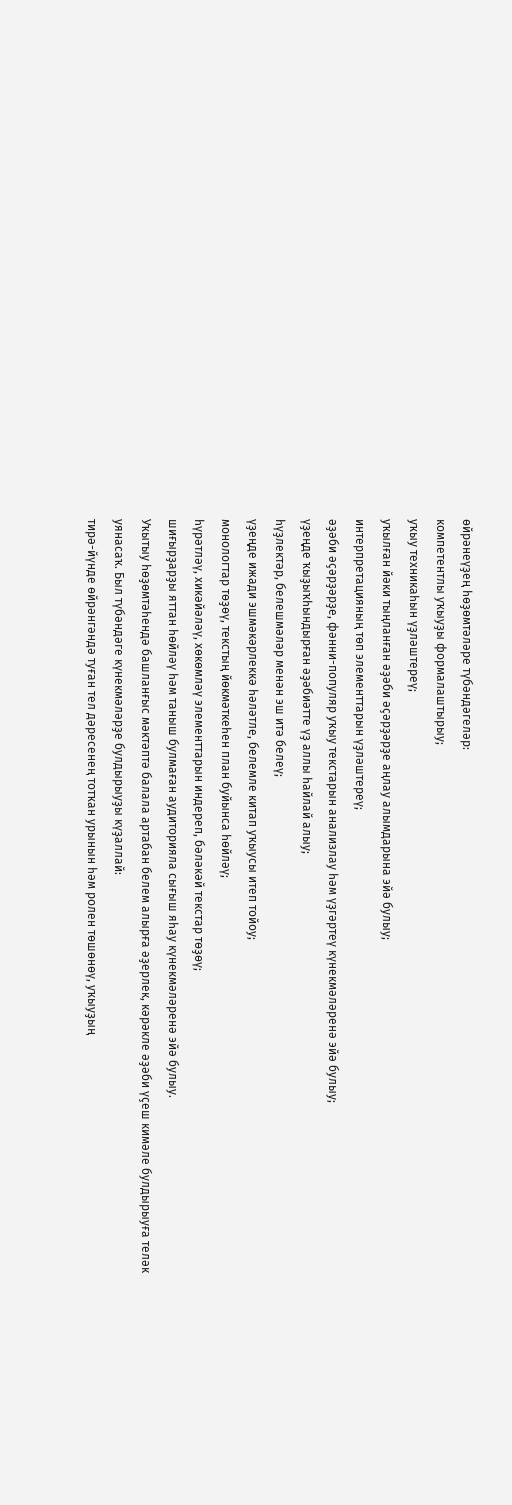өйрәнеүҙең һөҙөмтәләре түбәндәгеләр:
компетентлы уҡыуҙы формалаштырыу;
уҡыу техникаһын үҙләштереү;
уҡылған йәки тыңланған әҙәби әҫәрҙәрҙе аңлау алымдарына эйә булыу;
интерпретацияның төп элементтарын үҙләштереү;
әҙәби әҫәрҙәрҙе, фәнни-популяр уҡыу текстарын анализлау һәм үҙгәртеү күнекмәләренә эйә булыу;
үҙеңде ҡыҙыҡһындырған әҙәбиәтте үҙ аллы һайлай алыу;
һүҙлектәр, белешмәләр менән эш итә белеү;
үҙеңде ижади эшмәкәрлеккә һәләтле, белемле китап уҡыусы итеп тойоу;
монологтар төҙөү, текстың йөкмәткеһен план буйынса һөйләү;
һүрәтләү, хикәйәләү, хөкөмләү элементтарын индереп, бәләкәй текстар төҙөү;
шиғырҙарҙы яттан һөйләү һәм таныш булмаған аудиторияла сығыш яһау күнекмәләренә эйә булыу.
Уҡытыу һөҙөмтәһендә башланғыс мәктәптә балала артабан белем алырға әҙерлек, кәрәкле әҙәби үҫеш кимәле булдырыуға теләк уянасаҡ. Был түбәндәге күнекмәләрҙе булдырыуҙы күҙаллай:
тирә-йүнде өйрәнгәндә туған тел дәресенең тотҡан урынын һәм ролен төшөнөү, уҡыуҙың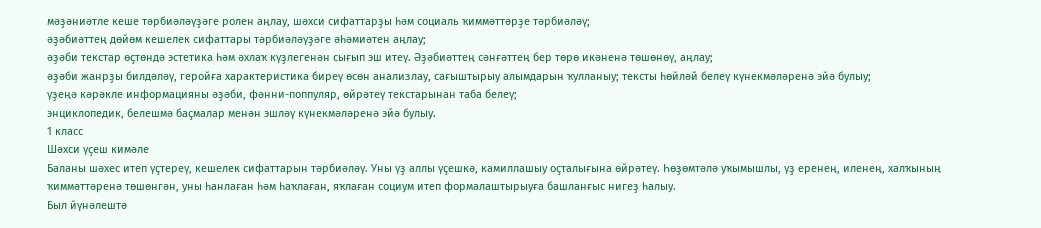мәҙәниәтле кеше тәрбиәләүҙәге ролен аңлау, шәхси сифаттарҙы һәм социаль ҡиммәттәрҙе тәрбиәләү;
әҙәбиәттең дөйөм кешелек сифаттары тәрбиәләүҙәге әһәмиәтен аңлау;
әҙәби текстар өҫтөндә эстетика һәм әхлаҡ күҙлегенән сығып эш итеү. Әҙәбиәттең сәнғәттең бер төрө икәненә төшөнөү, аңлау;
әҙәби жанрҙы билдәләү, геройға характеристика биреү өсөн анализлау, сағыштырыу алымдарын ҡулланыу; тексты һөйләй белеү күнекмәләренә эйә булыу;
үҙеңә кәрәкле информацияны әҙәби, фәнни-поппуляр, өйрәтеү текстарынан таба белеү;
энциклопедик, белешмә баҫмалар менән эшләү күнекмәләренә эйә булыу.
1 класс
Шәхси үҫеш кимәле
Баланы шәхес итеп үҫтереү, кешелек сифаттарын тәрбиәләү. Уны үҙ аллы үҫешкә, камиллашыу оҫталығына өйрәтеү. Һөҙөмтәлә уҡымышлы, үҙ еренең, иленең, халҡының ҡиммәттәренә төшөнгән, уны һанлаған һәм һаҡлаған, яҡлаған социум итеп формалаштырыуға башланғыс нигеҙ һалыу.
Был йүнәлештә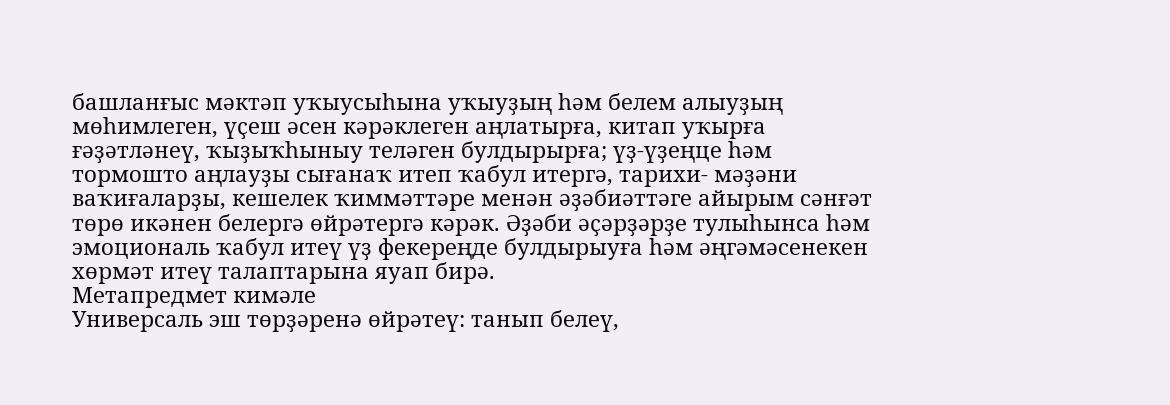башланғыс мәктәп уҡыусыһына уҡыуҙың һәм белем алыуҙың мөһимлеген, үҫеш әсен кәрәклеген аңлатырға, китап уҡырға ғәҙәтләнеү, ҡыҙыҡһыныу теләген булдырырға; үҙ-үҙеңце һәм тормошто аңлауҙы сығанаҡ итеп ҡабул итергә, тарихи- мәҙәни ваҡиғаларҙы, кешелек ҡиммәттәре менән әҙәбиәттәге айырым сәнғәт төрө икәнен белергә өйрәтергә кәрәк. Әҙәби әҫәрҙәрҙе тулыһынса һәм эмоциональ ҡабул итеү үҙ фекереңде булдырыуға һәм әңгәмәсенекен хөрмәт итеү талаптарына яуап бирә.
Метапредмет кимәле
Универсаль эш төрҙәренә өйрәтеү: танып белеү,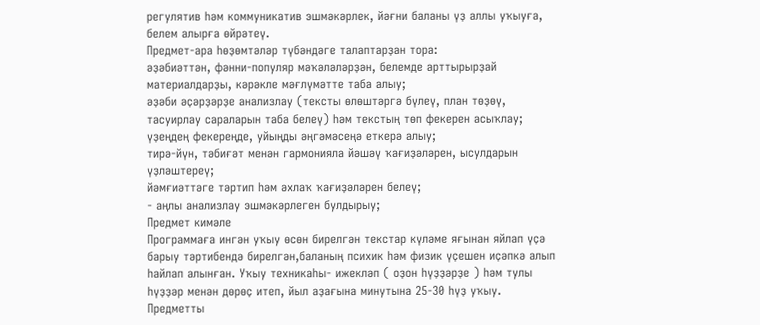регулятив һәм коммуникатив эшмәкәрлек, йәғни баланы үҙ аллы уҡыуға, белем алырға өйрәтеү.
Предмет-ара һөҙөмтәләр түбәндәге талаптарҙан тора:
әҙәбиәттән, фәнни-популяр мәҡәләләрҙән, белемде арттырырҙай материалдарҙы, кәрәкле мәғлүмәтте таба алыу;
әҙәби әҫәрҙәрҙе анализлау (тексты өлөштәргә бүлеү, план төҙөү, тасуирлау сараларын таба белеү) һәм текстың төп фекерен асыҡлау;
үҙеңдең фекереңде, уйыңды әңгәмәсеңә еткерә алыу;
тирә-йүн, тәбиғәт менән гармонияла йәшәү ҡағиҙәләрен, ысулдарын үҙләштереү;
йәмғиәттәге тәртип һәм әхлаҡ ҡағиҙәләрен белеү;
- аңлы анализлау эшмәкәрлеген булдырыу;
Предмет кимәле
Программаға ингән уҡыу өсөн бирелгән текстар күләме яғынан яйлап үҫә барыу тәртибендә бирелгән,баланың психик һәм физик үҫешен иҫәпкә алып һайлап алынған. Уҡыу техникаһы- ижекләп ( оҙон һүҙҙәрҙе ) һәм тулы һүҙҙәр менән дөрөҫ итеп, йыл аҙағына минутына 25-30 һүҙ уҡыу.
Предметты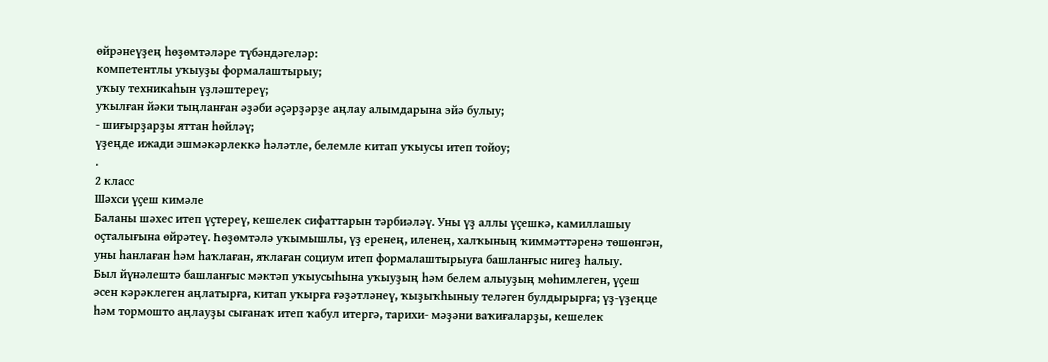өйрәнеүҙең һөҙөмтәләре түбәндәгеләр:
компетентлы уҡыуҙы формалаштырыу;
уҡыу техникаһын үҙләштереү;
уҡылған йәки тыңланған әҙәби әҫәрҙәрҙе аңлау алымдарына эйә булыу;
- шиғырҙарҙы яттан һөйләү;
үҙеңде ижади эшмәкәрлеккә һәләтле, белемле китап уҡыусы итеп тойоу;
.
2 класс
Шәхси үҫеш кимәле
Баланы шәхес итеп үҫтереү, кешелек сифаттарын тәрбиәләү. Уны үҙ аллы үҫешкә, камиллашыу оҫталығына өйрәтеү. Һөҙөмтәлә уҡымышлы, үҙ еренең, иленең, халҡының ҡиммәттәренә төшөнгән, уны һанлаған һәм һаҡлаған, яҡлаған социум итеп формалаштырыуға башланғыс нигеҙ һалыу.
Был йүнәлештә башланғыс мәктәп уҡыусыһына уҡыуҙың һәм белем алыуҙың мөһимлеген, үҫеш әсен кәрәклеген аңлатырға, китап уҡырға ғәҙәтләнеү, ҡыҙыҡһыныу теләген булдырырға; үҙ-үҙеңце һәм тормошто аңлауҙы сығанаҡ итеп ҡабул итергә, тарихи- мәҙәни ваҡиғаларҙы, кешелек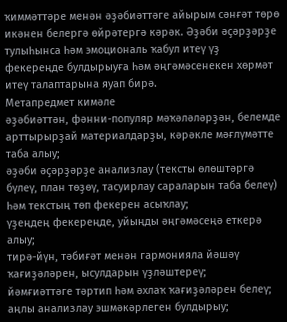ҡиммәттәре менән әҙәбиәттәге айырым сәнғәт төрө икәнен белергә өйрәтергә кәрәк. Әҙәби әҫәрҙәрҙе тулыһынса һәм эмоциональ ҡабул итеү үҙ фекереңде булдырыуға һәм әңгәмәсенекен хөрмәт итеү талаптарына яуап бирә.
Метапредмет кимәле
әҙәбиәттән, фәнни-популяр мәҡәләләрҙән, белемде арттырырҙай материалдарҙы, кәрәкле мәғлүмәтте таба алыу;
әҙәби әҫәрҙәрҙе анализлау (тексты өлөштәргә бүлеү, план төҙөү, тасуирлау сараларын таба белеү) һәм текстың төп фекерен асыҡлау;
үҙеңдең фекереңде, уйыңды әңгәмәсеңә еткерә алыу;
тирә-йүн, тәбиғәт менән гармонияла йәшәү ҡағиҙәләрен, ысулдарын үҙләштереү;
йәмғиәттәге тәртип һәм әхлаҡ ҡағиҙәләрен белеү;
аңлы анализлау эшмәкәрлеген булдырыу;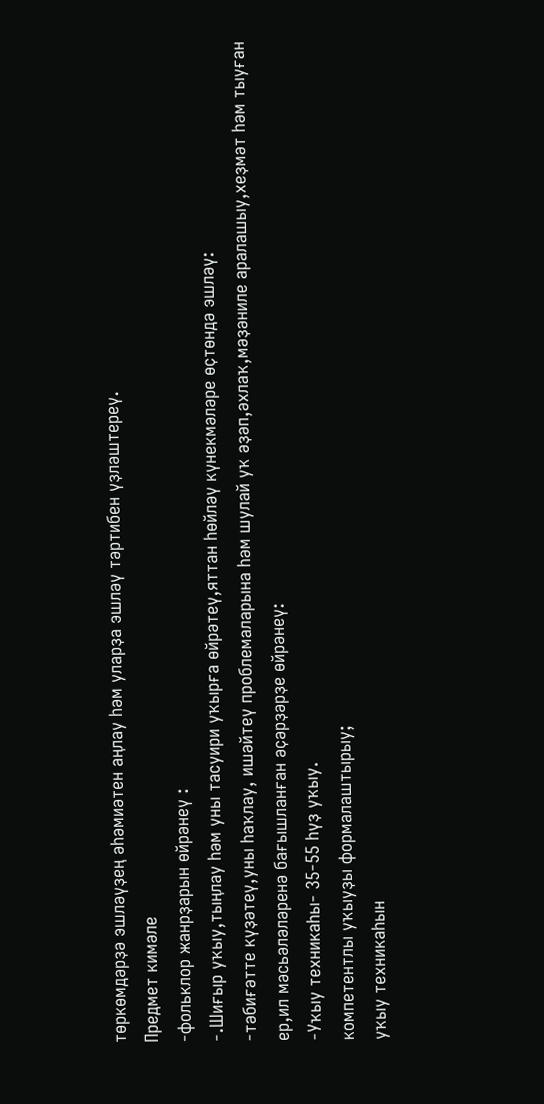төркөмдәрҙә эшләүҙең әһәмиәтен аңлау һәм уларҙа эшләү тәртибен үҙләштереү.
Предмет кимәле
-фольклор жанрҙарын өйрәнеү :
-.Шиғыр уҡыу,тыңлау һәм уны тасуири уҡырға өйрәтеү,яттан һөйләү күнекмәләре өҫтөндә эшләү:
-тәбиғәтте күҙәтеү,уны һаҡлау, ишәйтеү проблемаларына һәм шулай уҡ әҙәп,әхлаҡ,мәҙәниле аралашыу,хеҙмәт һәм тыуған ер,ил мәсьәләләренә бағышланған әҫәрҙәрҙе өйрәнеү:
-Уҡыу техникаһы- 35-55 һүҙ уҡыу.
компетентлы уҡыуҙы формалаштырыу;
уҡыу техникаһын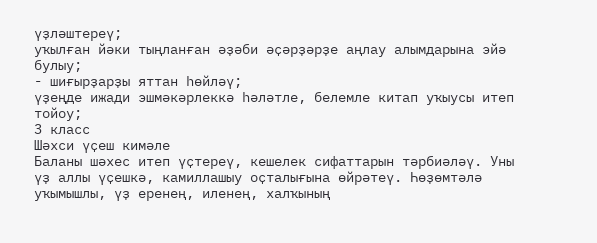үҙләштереү;
уҡылған йәки тыңланған әҙәби әҫәрҙәрҙе аңлау алымдарына эйә булыу;
- шиғырҙарҙы яттан һөйләү;
үҙеңде ижади эшмәкәрлеккә һәләтле, белемле китап уҡыусы итеп тойоу;
3 класс
Шәхси үҫеш кимәле
Баланы шәхес итеп үҫтереү, кешелек сифаттарын тәрбиәләү. Уны үҙ аллы үҫешкә, камиллашыу оҫталығына өйрәтеү. Һөҙөмтәлә уҡымышлы, үҙ еренең, иленең, халҡының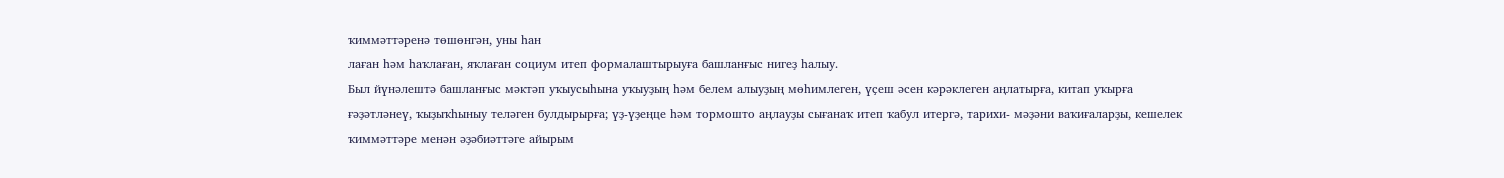ҡиммәттәренә төшөнгән, уны һан
лаған һәм һаҡлаған, яҡлаған социум итеп формалаштырыуға башланғыс нигеҙ һалыу.
Был йүнәлештә башланғыс мәктәп уҡыусыһына уҡыуҙың һәм белем алыуҙың мөһимлеген, үҫеш әсен кәрәклеген аңлатырға, китап уҡырға ғәҙәтләнеү, ҡыҙыҡһыныу теләген булдырырға; үҙ-үҙеңце һәм тормошто аңлауҙы сығанаҡ итеп ҡабул итергә, тарихи- мәҙәни ваҡиғаларҙы, кешелек ҡиммәттәре менән әҙәбиәттәге айырым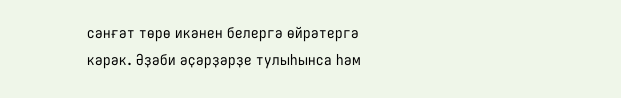сәнғәт төрө икәнен белергә өйрәтергә кәрәк. Әҙәби әҫәрҙәрҙе тулыһынса һәм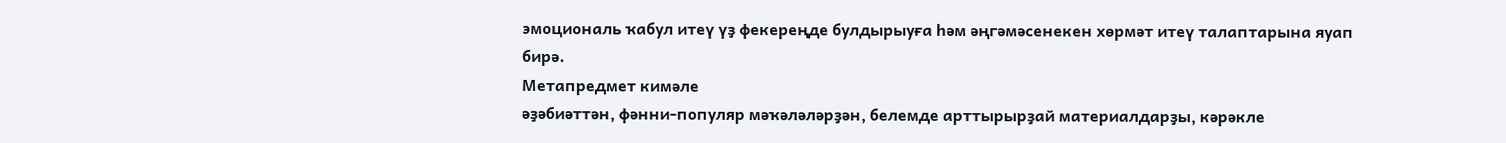эмоциональ ҡабул итеү үҙ фекереңде булдырыуға һәм әңгәмәсенекен хөрмәт итеү талаптарына яуап бирә.
Метапредмет кимәле
әҙәбиәттән, фәнни-популяр мәҡәләләрҙән, белемде арттырырҙай материалдарҙы, кәрәкле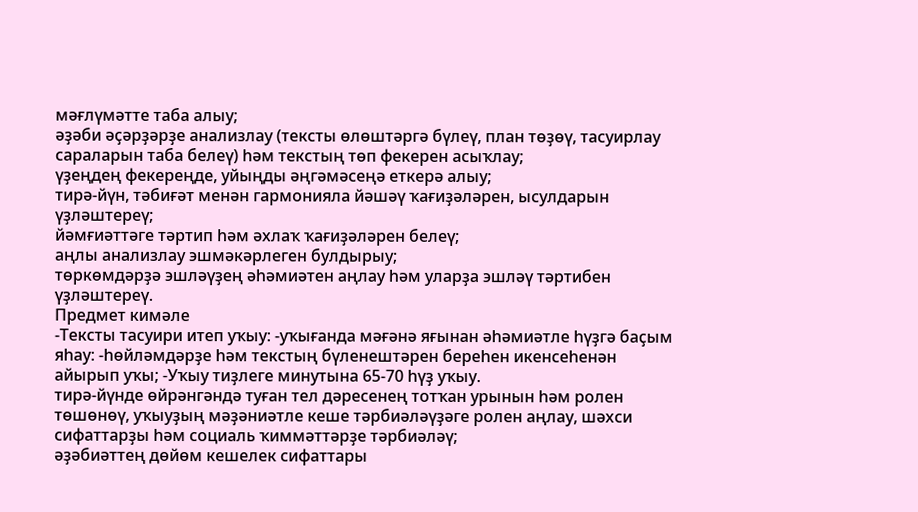мәғлүмәтте таба алыу;
әҙәби әҫәрҙәрҙе анализлау (тексты өлөштәргә бүлеү, план төҙөү, тасуирлау сараларын таба белеү) һәм текстың төп фекерен асыҡлау;
үҙеңдең фекереңде, уйыңды әңгәмәсеңә еткерә алыу;
тирә-йүн, тәбиғәт менән гармонияла йәшәү ҡағиҙәләрен, ысулдарын үҙләштереү;
йәмғиәттәге тәртип һәм әхлаҡ ҡағиҙәләрен белеү;
аңлы анализлау эшмәкәрлеген булдырыу;
төркөмдәрҙә эшләүҙең әһәмиәтен аңлау һәм уларҙа эшләү тәртибен үҙләштереү.
Предмет кимәле
-Тексты тасуири итеп уҡыу: -уҡығанда мәғәнә яғынан әһәмиәтле һүҙгә баҫым яһау: -һөйләмдәрҙе һәм текстың бүленештәрен береһен икенсеһенән айырып уҡы; -Уҡыу тиҙлеге минутына 65-70 һүҙ уҡыу.
тирә-йүнде өйрәнгәндә туған тел дәресенең тотҡан урынын һәм ролен төшөнөү, уҡыуҙың мәҙәниәтле кеше тәрбиәләүҙәге ролен аңлау, шәхси сифаттарҙы һәм социаль ҡиммәттәрҙе тәрбиәләү;
әҙәбиәттең дөйөм кешелек сифаттары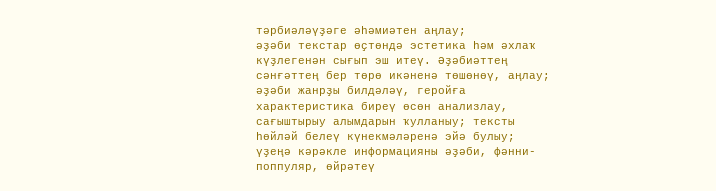тәрбиәләүҙәге әһәмиәтен аңлау;
әҙәби текстар өҫтөндә эстетика һәм әхлаҡ күҙлегенән сығып эш итеү. Әҙәбиәттең сәнғәттең бер төрө икәненә төшөнөү, аңлау;
әҙәби жанрҙы билдәләү, геройға характеристика биреү өсөн анализлау, сағыштырыу алымдарын ҡулланыу; тексты һөйләй белеү күнекмәләренә эйә булыу;
үҙеңә кәрәкле информацияны әҙәби, фәнни-поппуляр, өйрәтеү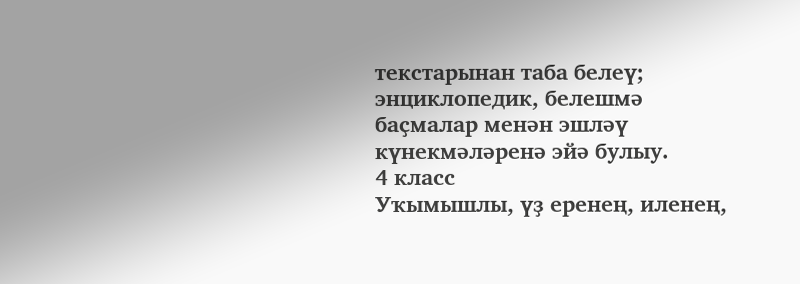текстарынан таба белеү;
энциклопедик, белешмә баҫмалар менән эшләү күнекмәләренә эйә булыу.
4 класс
Уҡымышлы, үҙ еренең, иленең,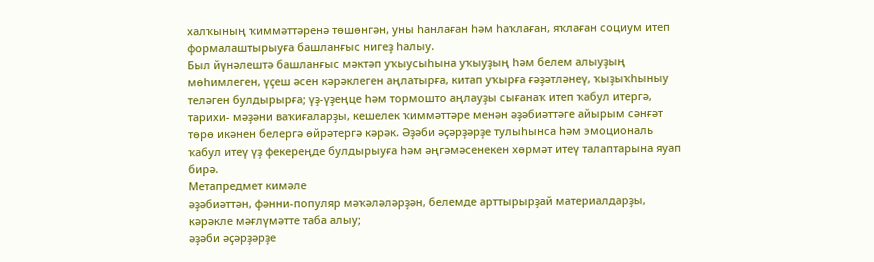халҡының ҡиммәттәренә төшөнгән, уны һанлаған һәм һаҡлаған, яҡлаған социум итеп формалаштырыуға башланғыс нигеҙ һалыу.
Был йүнәлештә башланғыс мәктәп уҡыусыһына уҡыуҙың һәм белем алыуҙың мөһимлеген, үҫеш әсен кәрәклеген аңлатырға, китап уҡырға ғәҙәтләнеү, ҡыҙыҡһыныу теләген булдырырға; үҙ-үҙеңце һәм тормошто аңлауҙы сығанаҡ итеп ҡабул итергә, тарихи- мәҙәни ваҡиғаларҙы, кешелек ҡиммәттәре менән әҙәбиәттәге айырым сәнғәт төрө икәнен белергә өйрәтергә кәрәк. Әҙәби әҫәрҙәрҙе тулыһынса һәм эмоциональ ҡабул итеү үҙ фекереңде булдырыуға һәм әңгәмәсенекен хөрмәт итеү талаптарына яуап бирә.
Метапредмет кимәле
әҙәбиәттән, фәнни-популяр мәҡәләләрҙән, белемде арттырырҙай материалдарҙы, кәрәкле мәғлүмәтте таба алыу;
әҙәби әҫәрҙәрҙе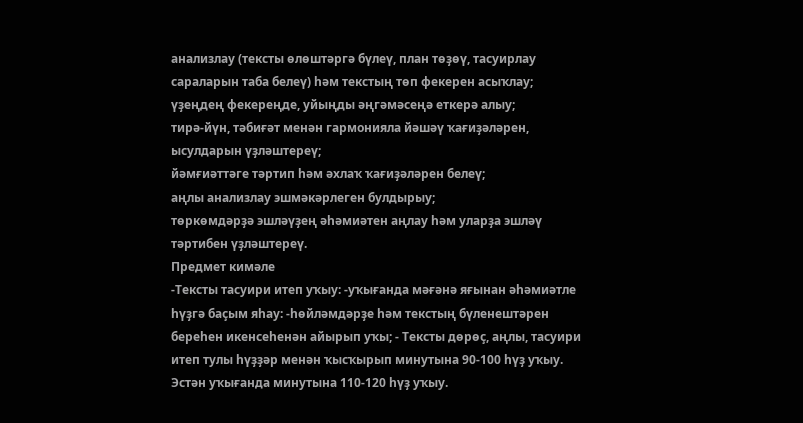анализлау (тексты өлөштәргә бүлеү, план төҙөү, тасуирлау сараларын таба белеү) һәм текстың төп фекерен асыҡлау;
үҙеңдең фекереңде, уйыңды әңгәмәсеңә еткерә алыу;
тирә-йүн, тәбиғәт менән гармонияла йәшәү ҡағиҙәләрен, ысулдарын үҙләштереү;
йәмғиәттәге тәртип һәм әхлаҡ ҡағиҙәләрен белеү;
аңлы анализлау эшмәкәрлеген булдырыу;
төркөмдәрҙә эшләүҙең әһәмиәтен аңлау һәм уларҙа эшләү тәртибен үҙләштереү.
Предмет кимәле
-Тексты тасуири итеп уҡыу: -уҡығанда мәғәнә яғынан әһәмиәтле һүҙгә баҫым яһау: -һөйләмдәрҙе һәм текстың бүленештәрен береһен икенсеһенән айырып уҡы; - Тексты дөрөҫ, аңлы, тасуири итеп тулы һүҙҙәр менән ҡысҡырып минутына 90-100 һүҙ уҡыу. Эстән уҡығанда минутына 110-120 һүҙ уҡыу.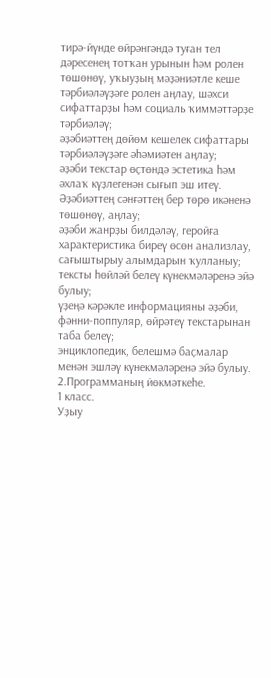тирә-йүнде өйрәнгәндә туған тел дәресенең тотҡан урынын һәм ролен төшөнөү, уҡыуҙың мәҙәниәтле кеше тәрбиәләүҙәге ролен аңлау, шәхси сифаттарҙы һәм социаль ҡиммәттәрҙе тәрбиәләү;
әҙәбиәттең дөйөм кешелек сифаттары тәрбиәләүҙәге әһәмиәтен аңлау;
әҙәби текстар өҫтөндә эстетика һәм әхлаҡ күҙлегенән сығып эш итеү. Әҙәбиәттең сәнғәттең бер төрө икәненә төшөнөү, аңлау;
әҙәби жанрҙы билдәләү, геройға характеристика биреү өсөн анализлау, сағыштырыу алымдарын ҡулланыу; тексты һөйләй белеү күнекмәләренә эйә булыу;
үҙеңә кәрәкле информацияны әҙәби, фәнни-поппуляр, өйрәтеү текстарынан таба белеү;
энциклопедик, белешмә баҫмалар менән эшләү күнекмәләренә эйә булыу.
2.Программаның ӣөкмәткеһе.
1 класс.
Уҙыу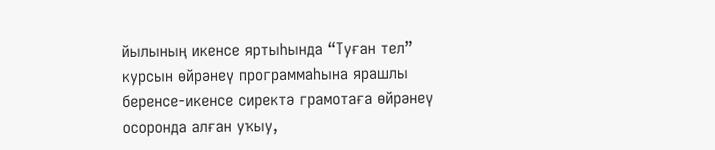йылының икенсе яртыһында “Туған тел” курсын өйрәнеү программаһына ярашлы беренсе-икенсе сиректә грамотаға өйрәнеү осоронда алған уҡыу,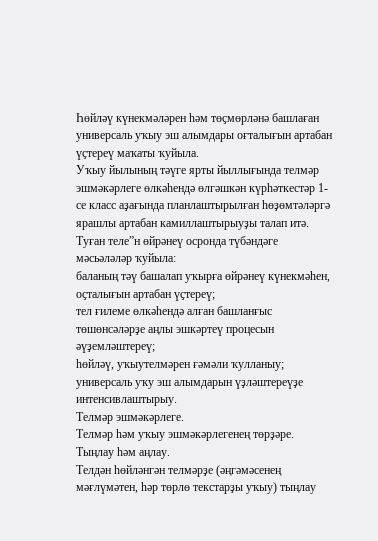Һөйләү күнекмәләрен һәм төҫмөрләнә башлаған универсаль уҡыу эш алымдары оғталығын артабан үҫтереү маҡаты ҡуйыла.
Уҡыу йылының тәүге ярты йыллығында телмәр эшмәкәрлеге өлкәһендә өлгәшкән күрһәткестәр 1-се класс аҙағында планлаштырылған һөҙөмтәләргә ярашлы артабан камиллаштырыуҙы талап итә.
Туған теле”н өйрәнеү осронда түбәндәге мәсьәләләр ҡуйыла:
баланың тәү башалап уҡырға өйрәнеү күнекмәһен, оҫталығын артабан үҫтереү;
тел ғилеме өлкәһендә алған башланғыс төшөнсәләрҙе аңлы эшкәртеү процесын әүҙемләштереү;
һөйләү, уҡыутелмәрен ғәмәли ҡулланыу;
универсаль уҡу эш алымдарын үҙләштереүҙе интенсивлаштырыу.
Телмәр эшмәкәрлеге.
Телмәр һәм уҡыу эшмәкәрлегенең төрҙәре.
Тыңлау һәм аңлау.
Телдән һөйләнгән телмәрҙе (әңгәмәсенең мәғлүмәтен, һәр төрлө текстарҙы уҡыу) тыңлау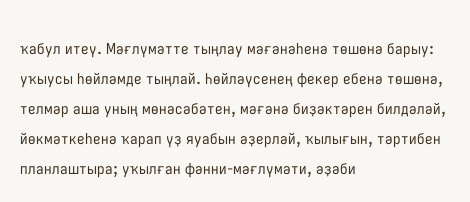ҡабул итеү. Мәғлүмәтте тыңлау мәғәнәһенә төшөнә барыу: уҡыусы һөйләмде тыңлай. Һөйләүсенең фекер ебенә төшөнә, телмәр аша уның мөнәсәбәтен, мәғәнә биҙәктәрен билдәләй, йөкмәткеһенә ҡарап үҙ яуабын әҙерләй, ҡылығын, тәртибен планлаштыра; уҡылған фәнни-мәғлүмәти, әҙәби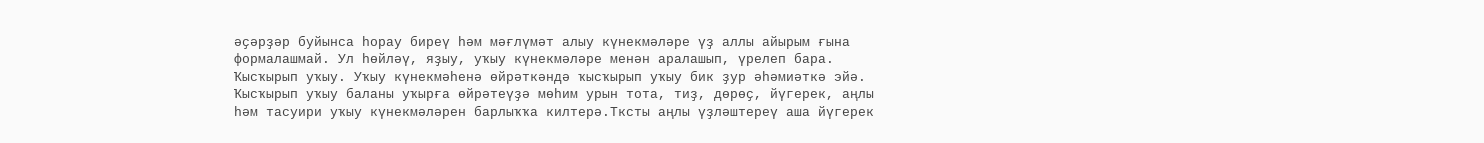әҫәрҙәр буйынса һорау биреү һәм мәғлүмәт алыу күнекмәләре үҙ аллы айырым ғына формалашмай. Ул һөйләү, яҙыу, уҡыу күнекмәләре менән аралашып, үрелеп бара.
Ҡысҡырып уҡыу. Уҡыу күнекмәһенә өйрәткәндә ҡысҡырып уҡыу бик ҙур әһәмиәткә эйә. Ҡысҡырып уҡыу баланы уҡырға өйрәтеүҙә мөһим урын тота, тиҙ, дөрөҫ, йүгерек, аңлы һәм тасуири уҡыу күнекмәләрен барлыҡҡа килтерә.Тксты аңлы үҙләштереү аша йүгерек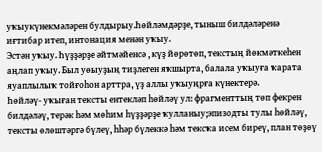уҡыукүнекмәләрен булдырыу.Һөйләмдәрҙе, тыныш билдәләренә иғтибар итеп, интонация менән уҡыу.
Эстән уҡыу. Һүҙҙәрҙе әйтмәйенсә , күҙ йөрөтөп, текстың йөкмәткеһен аңлап уҡыу. Был уөыуҙың тиҙлеген яҡшырта, балала уҡыуға ҡарата яуаплылыҡ тойғоһон арттра, үҙ аллы уҡыуңрға күнектерә.
Һөйләү- уҡыған тексты ентекләп һөйләү ул: фрагменттың төп фекрен билдәләү, терәк һәм мөһим һүҙҙәрҙе ҡулланыу;эпизодты тулы һөйләү, тексты өлөштәргә бүлеү, һһәр бүлеккә һәм тексҡа исем биреү, план төҙөү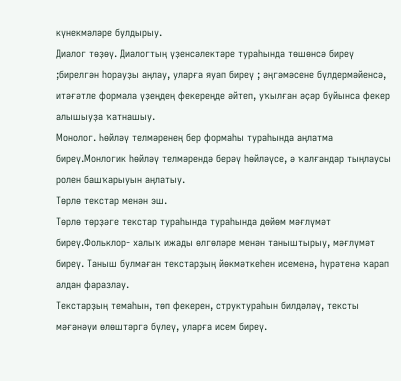күнекмәләре булдырыу.
Диалог төҙөү. Диалогтың үҙенсәлектәре тураһында төшөнсә биреү ;бирелгән һорауҙы аңлау, уларға яуап биреү ; әңгәмәсене бүлдермәйенсә, итәғәтле формала үҙеңдең фекереңде әйтеп, уҡылған әҫәр буйынса фекер алышыуҙа ҡатнашыу.
Монолог. Һөйләү телмәренең бер формаһы тураһында аңлатма биреү.Монлогик һөйләү телмәрендә берәү һөйләүсе, ә ҡалғандар тыңлаусы ролен башҡарыуын аңлатыу.
Төрлө текстар менән эш.
Төрлө төрҙәге текстар тураһында тураһында дөйөм мәғлүмәт биреү.Фольклор- халыҡ ижады өлгөләре менән таныштырыу, мәғлүмәт биреү. Таныш булмаған текстарҙың йөкмәткеһен исеменә, һүрәтенә ҡарап алдан фаразлау.
Текстарҙың темаһын, төп фекерен, структураһын билдәләү, тексты мәғәнәүи өлөштәргә бүлеү, уларға исем биреү.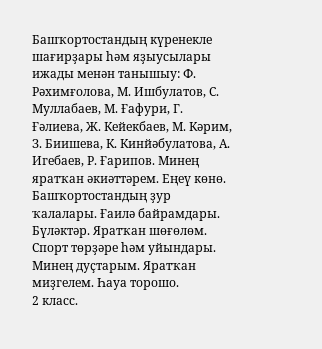Башҡортостандың күренекле шағирҙары һәм яҙыусылары ижады менән танышыу: Ф. Рәхимғолова, М. Ишбулатов, С. Муллабаев, М. Ғафури, Г. Ғәлиева, Ж. Кейекбаев, М. Кәрим, З. Биишева, К. Кинйәбулатова, А. Игебаев, Р. Ғарипов. Минең яратҡан әкиәттәрем. Еңеү көнө. Башҡортостандың ҙур ҡалалары. Ғаилә байрамдары. Бүләктәр. Яратҡан шөғөлөм. Спорт төрҙәре һәм уйындары. Минең дуҫтарым. Яратҡан миҙгелем. Һауа торошо.
2 класс.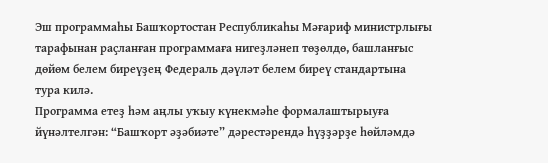Эш программаһы Башҡортостан Республикаһы Мәғариф министрлығы тарафынан раҫланған программаға нигеҙләнеп төҙөлдө, башланғыс дөйөм белем биреүҙең Федераль дәүләт белем биреү стандартына тура килә.
Программа етеҙ һәм аңлы уҡыу күнекмәһе формалаштырыуға йүнәлтелгән: “Башҡорт әҙәбиәте” дәрестәрендә һүҙҙәрҙе һөйләмдә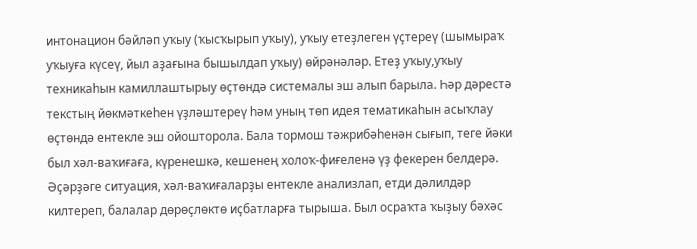интонацион бәйләп уҡыу (ҡысҡырып уҡыу), уҡыу етеҙлеген үҫтереү (шымыраҡ уҡыуға күсеү, йыл аҙағына бышылдап уҡыу) өйрәнәләр. Етеҙ уҡыу,уҡыу техникаһын камиллаштырыу өҫтөндә системалы эш алып барыла. Һәр дәрестә текстың йөкмәткеһен үҙләштереү һәм уның төп идея тематикаһын асыҡлау өҫтөндә ентекле эш ойошторола. Бала тормош тәжрибәһенән сығып, теге йәки был хәл-ваҡиғаға, күренешкә, кешенең холоҡ-фиғеленә үҙ фекерен белдерә. Әҫәрҙәге ситуация, хәл-ваҡиғаларҙы ентекле анализлап, етди дәлилдәр килтереп, балалар дөрөҫлөктө иҫбатларға тырыша. Был осраҡта ҡыҙыу бәхәс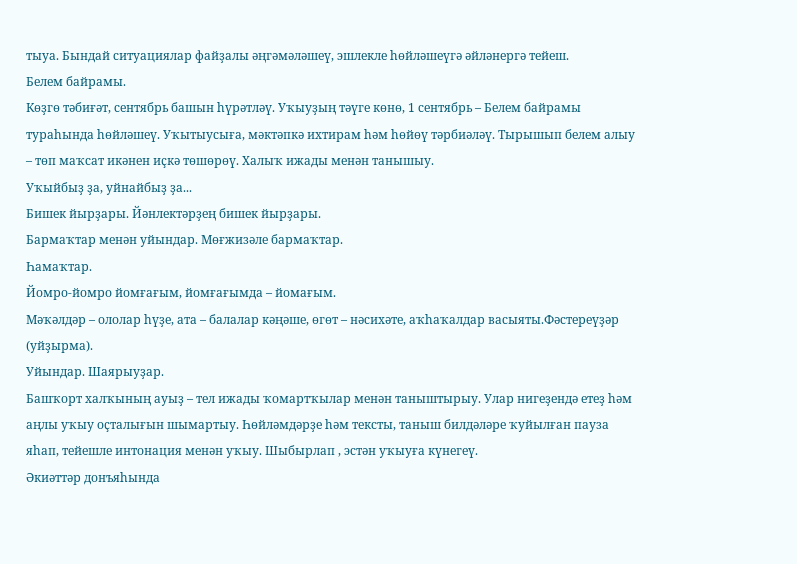тыуа. Бындай ситуациялар файҙалы әңгәмәләшеү, эшлекле һөйләшеүгә әйләнергә тейеш.
Белем байрамы.
Көҙгө тәбиғәт, сентябрь башын һүрәтләү. Уҡыуҙың тәүге көнө, 1 сентябрь – Белем байрамы тураһында һөйләшеү. Уҡытыусыға, мәктәпкә ихтирам һәм һөйөү тәрбиәләү. Тырышып белем алыу – төп маҡсат икәнен иҫкә төшөрөү. Халыҡ ижады менән танышыу.
Уҡыйбыҙ ҙа, уйнайбыҙ ҙа...
Бишек йырҙары. Йәнлектәрҙең бишек йырҙары.
Бармаҡтар менән уйындар. Мөғжизәле бармаҡтар.
Һамаҡтар.
Йомро-йомро йомғағым, йомғағымда – йомағым.
Мәҡәлдәр – ололар һүҙе, ата – балалар кәңәше, өгөт – нәсихәте, аҡһаҡалдар васыяты.Фәстереүҙәр (уйҙырма).
Уйындар. Шаярыуҙар.
Башҡорт халҡының ауыҙ – тел ижады ҡомартҡылар менән таныштырыу. Улар нигеҙендә етеҙ һәм аңлы уҡыу оҫталығын шымартыу. Һөйләмдәрҙе һәм тексты, таныш билдәләре ҡуйылған пауза яһап, тейешле интонация менән уҡыу. Шыбырлап , эстән уҡыуға күнегеү.
Әкиәттәр донъяһында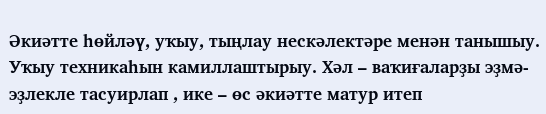Әкиәтте һөйләү, уҡыу, тыңлау нескәлектәре менән танышыу. Уҡыу техникаһын камиллаштырыу. Хәл – ваҡиғаларҙы эҙмә-эҙлекле тасуирлап , ике – өс әкиәтте матур итеп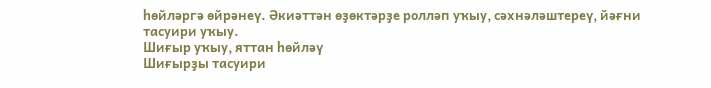һөйләргә өйрәнеү. Әкиәттән өҙөктәрҙе ролләп уҡыу, сәхнәләштереү, йәғни тасуири уҡыу.
Шиғыр уҡыу, яттан һөйләү
Шиғырҙы тасуири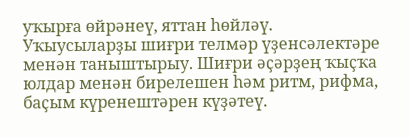уҡырға өйрәнеү, яттан һөйләү.
Уҡыусыларҙы шиғри телмәр үҙенсәлектәре менән таныштырыу. Шиғри әҫәрҙең ҡыҫҡа юлдар менән бирелешен һәм ритм, рифма, баҫым күренештәрен күҙәтеү.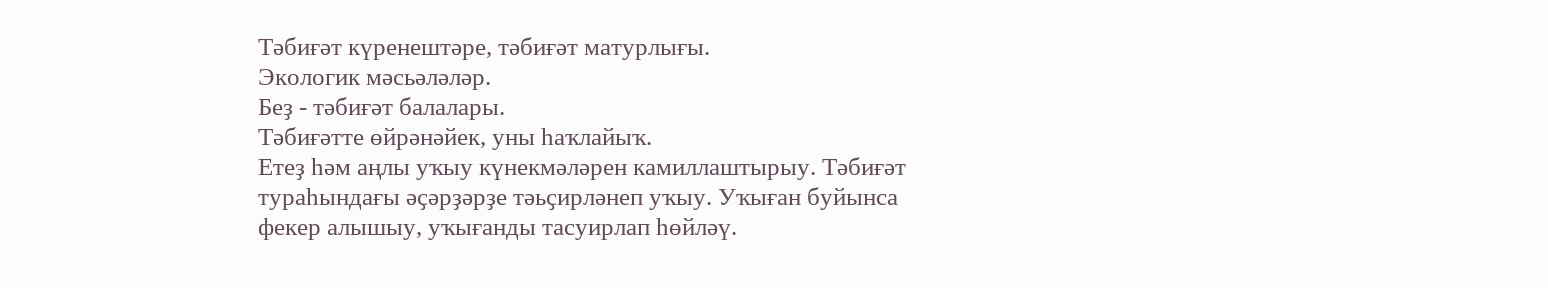Тәбиғәт күренештәре, тәбиғәт матурлығы.
Экологик мәсьәләләр.
Беҙ - тәбиғәт балалары.
Тәбиғәтте өйрәнәйек, уны һаҡлайыҡ.
Етеҙ һәм аңлы уҡыу күнекмәләрен камиллаштырыу. Тәбиғәт тураһындағы әҫәрҙәрҙе тәьҫирләнеп уҡыу. Уҡыған буйынса фекер алышыу, уҡығанды тасуирлап һөйләү.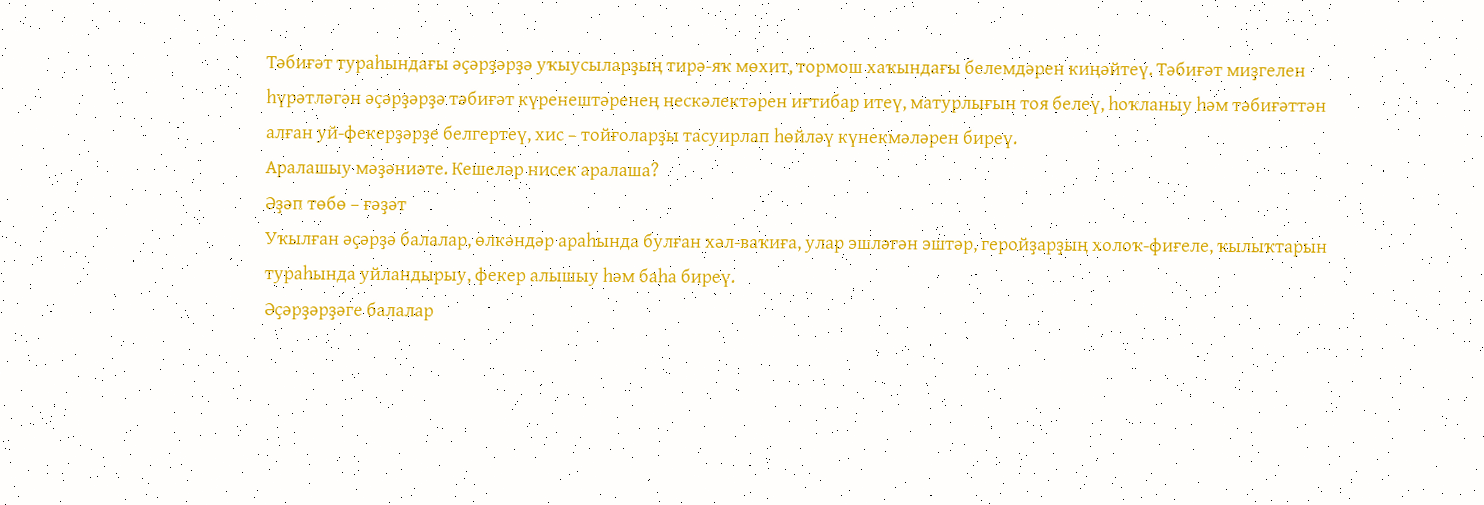Тәбиғәт тураһындағы әҫәрҙәрҙә уҡыусыларҙың тирә-яҡ мөхит, тормош хаҡындағы белемдәрен киңәйтеү. Тәбиғәт миҙгелен һүрәтләгән әҫәрҙәрҙә тәбиғәт күренештәренең нескәлектәрен иғтибар итеү, матурлығын тоя белеү, һоҡланыу һәм тәбиғәттән алған уй-фекерҙәрҙе белгертеү, хис – тойғоларҙы тасуирлап һөйләү күнекмәләрен биреү.
Аралашыу мәҙәниәте. Кешеләр нисек аралаша?
Әҙәп төбө – ғәҙәт
Уҡылған әҫәрҙә балалар, өлкәндәр араһында булған хәл-ваҡиға, улар эшләгән эштәр, геройҙарҙың холоҡ-фиғеле, ҡылыҡтарын тураһында уйландырыу, фекер алышыу һәм баһа биреү.
Әҫәрҙәрҙәге балалар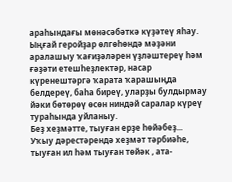араһындағы мөнәсәбәткә күҙәтеү яһау. Ыңғай геройҙар өлгөһөндә мәҙәни аралашыу ҡағиҙәләрен үҙләштереү һәм ғәҙәти етешһеҙлектәр, насар күренештәргә ҡарата ҡарашыңда белдереү, баһа биреү, уларҙы булдырмау йәки бөтөрөү өсөн ниндәй саралар күреү тураһында уйланыу.
Беҙ хеҙмәтте, тыуған ерҙе һөйәбеҙ...
Уҡыу дәрестәрендә хеҙмәт тәрбиәһе, тыуған ил һәм тыуған төйәк , ата-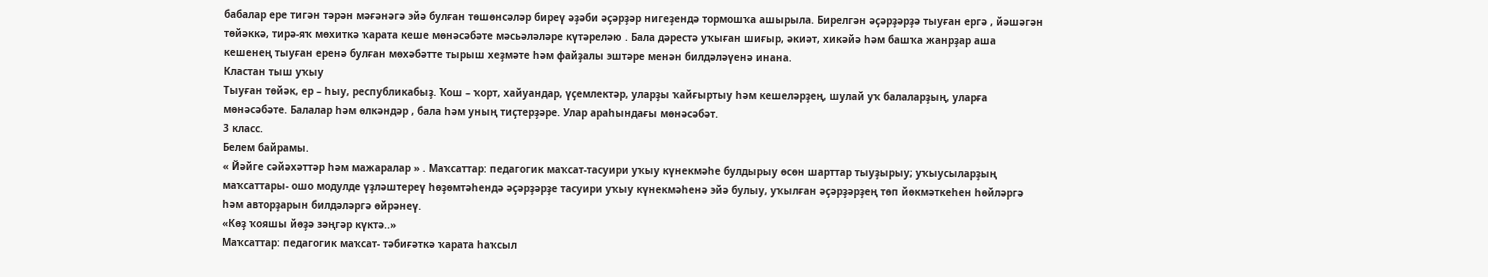бабалар ере тигән тәрән мәғәнәгә эйә булған төшөнсәләр биреү әҙәби әҫәрҙәр нигеҙендә тормошҡа ашырыла. Бирелгән әҫәрҙәрҙә тыуған ергә , йәшәгән төйәккә, тирә-яҡ мөхиткә ҡарата кеше мөнәсәбәте мәсьәләләре күтәреләю . Бала дәрестә уҡыған шиғыр, әкиәт, хикәйә һәм башҡа жанрҙар аша кешенең тыуған еренә булған мөхәбәтте тырыш хеҙмәте һәм файҙалы эштәре менән билдәләүенә инана.
Кластан тыш уҡыу
Тыуған төйәк, ер – һыу, республикабыҙ. Ҡош – ҡорт, хайуандар, үҫемлектәр, уларҙы ҡайғыртыу һәм кешеләрҙең, шулай уҡ балаларҙың, уларға мөнәсәбәте. Балалар һәм өлкәндәр , бала һәм уның тиҫтерҙәре. Улар араһындағы мөнәсәбәт.
3 класс.
Белем байрамы.
« Йәйге сәйәхәттәр һәм мажаралар » . Маҡсаттар: педагогик маҡсат-тасуири уҡыу күнекмәһе булдырыу өсөн шарттар тыуҙырыу; уҡыусыларҙың маҡсаттары- ошо модулде үҙләштереү һөҙөмтәһендә әҫәрҙәрҙе тасуири уҡыу күнекмәһенә эйә булыу, уҡылған әҫәрҙәрҙең төп йөкмәткеһен һөйләргә һәм авторҙарын билдәләргә өйрәнеү.
«Көҙ ҡояшы йөҙә зәңгәр күктә..»
Маҡсаттар: педагогик маҡсат- тәбиғәткә ҡарата һаҡсыл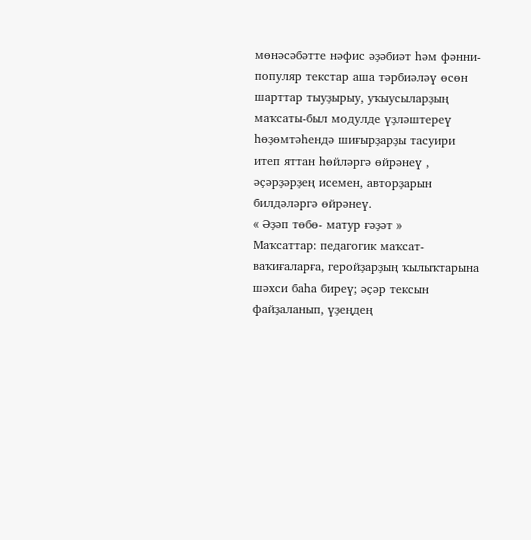мөнәсәбәтте нәфис әҙәбиәт һәм фәнни-популяр текстар аша тәрбиәләү өсөн шарттар тыуҙырыу, уҡыусыларҙың маҡсаты-был модулде үҙләштереү һөҙөмтәһендә шиғырҙарҙы тасуири итеп яттан һөйләргә өйрәнеү , әҫәрҙәрҙең исемен, авторҙарын билдәләргә өйрәнеү.
« Әҙәп төбө- матур ғәҙәт »
Маҡсаттар: педагогик маҡсат- ваҡиғаларға, геройҙарҙың ҡылыҡтарына шәхси баһа биреү; әҫәр тексын файҙаланып, үҙеңдең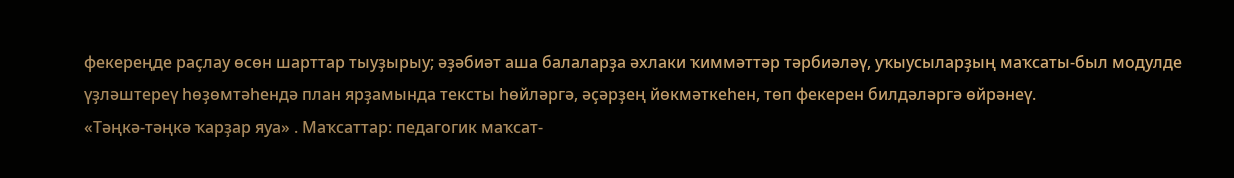фекереңде раҫлау өсөн шарттар тыуҙырыу; әҙәбиәт аша балаларҙа әхлаки ҡиммәттәр тәрбиәләү, уҡыусыларҙың маҡсаты-был модулде үҙләштереү һөҙөмтәһендә план ярҙамында тексты һөйләргә, әҫәрҙең йөкмәткеһен, төп фекерен билдәләргә өйрәнеү.
«Тәңкә-тәңкә ҡарҙар яуа» . Маҡсаттар: педагогик маҡсат-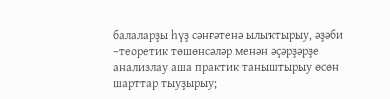балаларҙы һүҙ сәнғәтенә ылыҡтырыу, әҙәби –теоретик төшөнсәләр менән әҫәрҙәрҙе анализлау аша практик таныштырыу өсөн шарттар тыуҙырыу;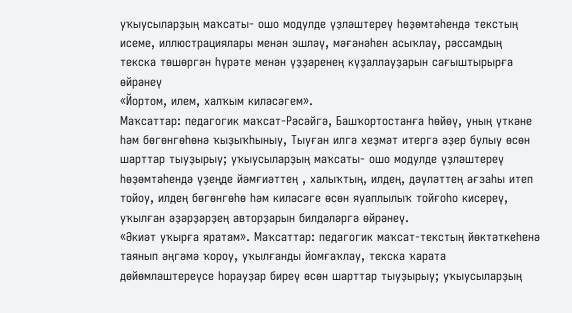уҡыусыларҙың маҡсаты- ошо модулде үҙләштереү һөҙөмтәһендә текстың исеме, иллюстрациялары менән эшләү, мәғәнәһен асыҡлау, рәссамдың текска төшөргән һүрәте менән үҙҙәренең күҙаллауҙарын сағыштырырға өйрәнеү
«Йортом, илем, халҡым киләсәгем».
Маҡсаттар: педагогик маҡсат-Рәсәйгә, Башҡортостанға һөйөү, уның үткәне һәм бөгөнгөһөнә ҡыҙыҡһыныу, Тыуған илгә хеҙмәт итергә әҙер булыу өсөн шарттар тыуҙырыу; уҡыусыларҙың маҡсаты- ошо модулде үҙләштереү һөҙөмтәһендә үҙеңде йәмғиәттең , халыҡтың, илдең, дәүләттең ағзаһы итеп тойоу, илдең бөгөнгөһө һәм киләсәге өсөн яуаплылыҡ тойғоһо кисереү, уҡылған әҙәрҙәрҙең авторҙарын билдәләргә өйрәнеү.
«Әкиәт уҡырға яратам». Маҡсаттар: педагогик маҡсат-текстың йөктәткеһенә таянып әңгәмә ҡороу, уҡылғанды йомғаҡлау, текска ҡарата дөйөмләштереүсе һорауҙар биреү өсөн шарттар тыуҙырыу; уҡыусыларҙың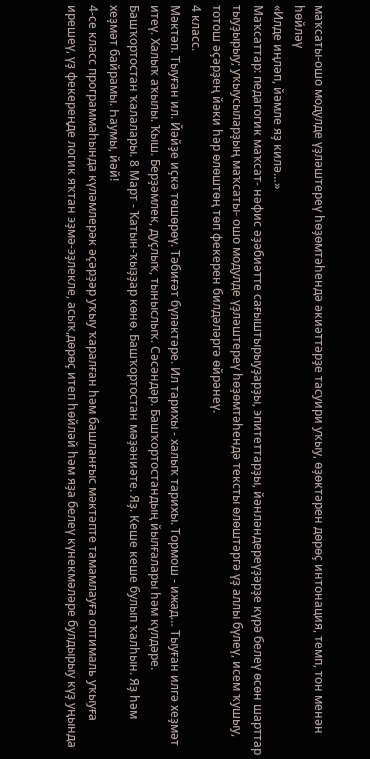маҡсаты-ошо модулде үҙләштереү һөҙөмтәһендә әкиәттәрҙе тасуири уҡыу, өҙөктәрен дөрөҫ интонация, темп, тон менән һөйләү
«Илде иңләп, йәмле яҙ килә…»
Маҡсаттар: педагогик маҡсат- нәфис әҙәбиәтте сағыштырыуҙарҙы, эпитеттарҙы, йәнләндереүҙәрҙе күрә белеү өсөн шарттар тыуҙырыу; уҡыусыларҙың маҡсаты- ошо модулде үҙләштереү һөҙөмтәһендә тексты өлөштәргә үҙ аллы бүлеү, исем ҡушыу, тотош әҫәрҙең йәки һәр өлөштөң төп фекерен билдәләргә өйрәнеү.
4 класс.
Мәктәп. Тыуған ил. Йәйҙе иҫкә төшөрөү. Тәбиғәт бүләктәре. Ил тарихы - халыҡ тарихы. Тормош - ижад… Тыуған илгә хеҙмәт итеү. Халыҡ аҡылы. Ҡыш. Берҙәмлек, дуҫлыҡ, тыныслыҡ. Сәсәндәр. Башҡортостандың йылғалары һәм күлдәре. Башҡортостан ҡалалары. 8 Март - Ҡатын-ҡыҙҙар көнө. Башҡортостан мәҙәниәте. Яҙ. Кеше кеше булып ҡалһын. Яҙ һәм хеҙмәт байрамы. Һаумы, йәй!
4-се класс программаһында күләмлерәк әҫәрҙәр уҡыу ҡаралған һәм башланғыс мәктәпте тамамлауға оптималь уҡыуға ирешеү, үҙ фекереңде логик яҡтан эҙмә-эҙлекле, асыҡ,дөрөҫ итеп һөйләй һәм яҙа белеү күнекмәләре булдырыу күҙ уңында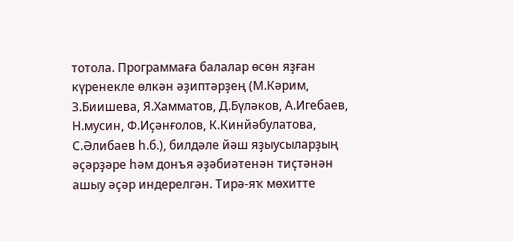тотола. Программаға балалар өсөн яҙған күренекле өлкән әҙиптәрҙең (М.Кәрим, З.Биишева, Я.Хамматов, Д.Бүләков, А.Игебаев, Н.мусин, Ф.Иҫәнғолов, К.Кинйәбулатова, С.Әлибаев һ.б.), билдәле йәш яҙыусыларҙың әҫәрҙәре һәм донъя әҙәбиәтенән тиҫтәнән ашыу әҫәр индерелгән. Тирә-яҡ мөхитте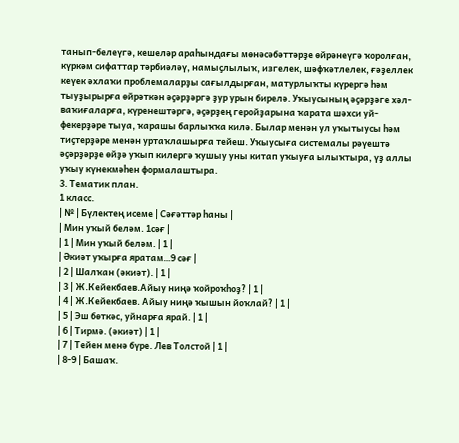танып-белеүгә, кешеләр араһындағы мөнәсәбәттәрҙе өйрәнеүгә ҡоролған, күркәм сифаттар тәрбиәләү, намыҫлылыҡ, изгелек, шәфҡәтлелек, ғәҙеллек кеүек әхлаҡи проблемаларҙы сағылдырған, матурлыҡты күрергә һәм тыуҙырырға өйрәткән әҫәрҙәргә ҙур урын бирелә. Уҡыусының әҫәрҙәге хәл-ваҡиғаларға, күренештәргә, әҫәрҙең геройҙарына ҡарата шәхси уй-фекерҙәре тыуа, ҡарашы барлыҡҡа килә. Былар менән ул уҡытыусы һәм тиҫтерҙәре менән уртаҡлашырға тейеш. Уҡыусыға системалы рәүештә әҫәрҙәрҙе өйҙә уҡып килергә ҡушыу уны китап уҡыуға ылыҡтыра, үҙ аллы уҡыу күнекмәһен формалаштыра.
3. Тематик план.
1 класс.
| № | Бүлектең исеме | Сәғәттәр һаны |
| Мин уҡый беләм. 1сәғ |
| 1 | Мин уҡый беләм. | 1 |
| Әкиәт уҡырға яратам…9 сәғ |
| 2 | Шалҡан (әкиәт). | 1 |
| 3 | Ж.Кейекбаев.Айыу ниңә ҡойроҡһоҙ? | 1 |
| 4 | Ж.Кейекбаев. Айыу ниңә ҡышын йоҡлай? | 1 |
| 5 | Эш бөткәс, уйнарға ярай. | 1 |
| 6 | Тирмә. (әкиәт) | 1 |
| 7 | Тейен менә бүре. Лев Толстой | 1 |
| 8-9 | Башаҡ.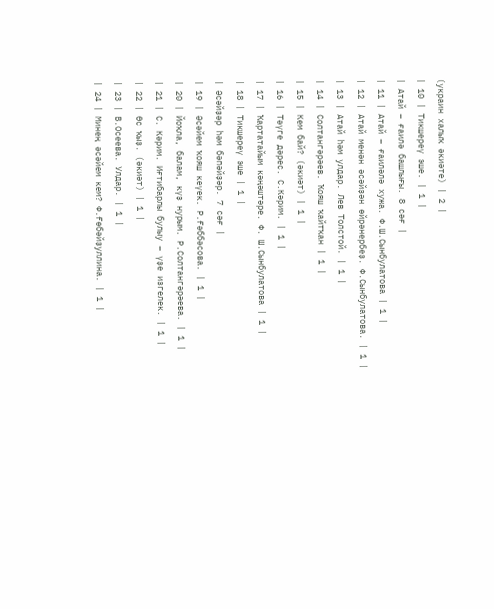(украин халыҡ әкиәте) | 2 |
| 10 | Тикшереү эше. | 1 |
| Атай – ғаилә башлығы. 8 сәғ |
| 11 | Атай – ғаиләлә хужа. Ф.Ш.Сынбулатова | 1 |
| 12 | Атай менән әсәйҙән өйрәнербеҙ. Ф.Сынбулатова. | 1 |
| 13 | Атай һәм улдар. Лев Толстой. | 1 |
| 14 | Солтангәрәев. Ҡояш ҡайтҡан | 1 |
| 15 | Кем бай? (әкиәт) | 1 |
| 16 | Тәүге дәрес. С.Кәрим. | 1 |
| 17 | Ҡартатайым кәңәштәре. Ф. Ш.Сынбулатова | 1 |
| 18 | Тикшереү эше | 1 |
| Әсәйҙәр һәм бәпәйҙәр. 7 сәғ |
| 19 | Әсәйем ҡояш кеүек. Р.Ғәббәсова. | 1 |
| 20 | Йоҡла, балам, күҙ нурым. Р.Солтангәрәева. | 1 |
| 21 | С. Кәрим. Иғтибарлы булыу – үҙе изгелек. | 1 |
| 22 | Өс ҡыҙ. (әкиәт) | 1 |
| 23 | В.Осеева. Улдар. | 1 |
| 24 | Минең әсәйем кем? Ф.Ғөбәйҙуллина. | 1 |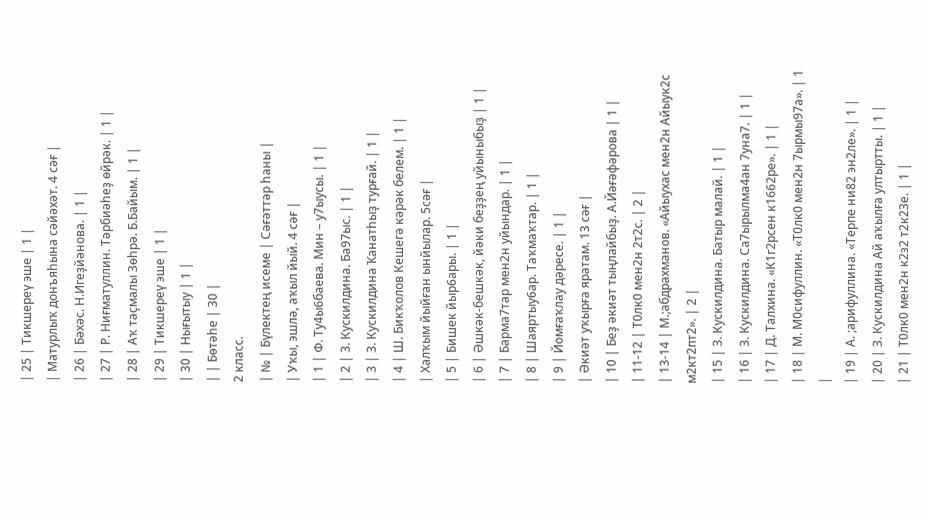| 25 | Тикшереү эше | 1 |
| Матурлыҡ донъяһына сәйәхәт. 4 сәғ |
| 26 | Бәхәс. Н.Игеҙйәнова. | 1 |
| 27 | Р. Ниғматуллин. Тәрбиәһеҙ өйрәк. | 1 |
| 28 | Аҡ таҫмалы Зөһрә. Б.Байым. | 1 |
| 29 | Тикшереү эше | 1 |
| 30 | Нығытыу | 1 |
| | Бөтәһе | 30 |
2 класс.
| № | Бүлектең исеме | Сәғәттәр һаны |
| Уҡы, эшлә, аҡыл йый. 4 сәғ |
| 1 | Ф. Ту4ы6баева. Мин – у7ыусы. | 1 |
| 2 | З. Кускилдина. Ба97ыс. | 1 |
| 3 | З. Кускилдина Ҡанатһыҙ турғай. | 1 |
| 4 | Ш. Бикҡолов Кешегә кәрәк белем. | 1 |
| Халҡым йыйған ынйылар. 5сәғ |
| 5 | Бишек йыр6ары. | 1 |
| 6 | Әшкәк-бешкәк, йәки беҙҙең уйыныбыҙ | 1 |
| 7 | Барма7тар мен2н уйындар. | 1 |
| 8 | Шаяртыу6ар. Таҡмаҡтар. | 1 |
| 9 | Йомғаҡлау дәресе. | 1 |
| Әкиәт уҡырға яратам. 13 сәғ |
| 10 | Беҙ әкиәт тыңлайбыҙ. А.Йәғәфәрова | 1 |
| 11-12 | Т0лк0 мен2н 2т2с. | 2 |
| 13-14 | М.;абдрахманов. «Айыухас мен2н Айыук2с м2кт2пт2». | 2 |
| 15 | З. Кускилдина. Батыр малай. | 1 |
| 16 | З. Кускилдина. Са7ырылма4ан 7уна7. | 1 |
| 17 | Д. Талхина. «К1г2рсен к1662ре». | 1 |
| 18 | М. М0сифуллин. «Т0лк0 мен2н 7ырмы97а». | 1 |
| 19 | А. ;арифуллина. «Терпе ни82 эн2ле». | 1 |
| 20 | З. Кускилдина Ай аҡылға ултыртты. | 1 |
| 21 | Т0лк0 мен2н к2з2 т2к23е. | 1 |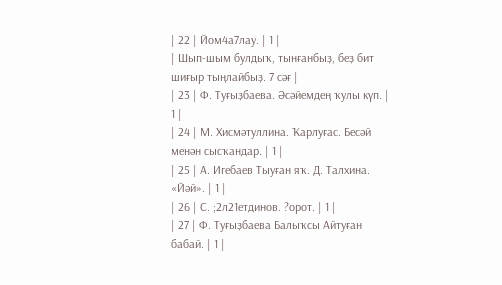| 22 | Йом4а7лау. | 1 |
| Шып-шым булдыҡ, тынғанбыҙ, беҙ бит шиғыр тыңлайбыҙ. 7 сәғ |
| 23 | Ф. Туғыҙбаева. Әсәйемдең ҡулы күп. | 1 |
| 24 | М. Хисмәтуллина. Ҡарлуғас. Бесәй менән сысҡандар. | 1 |
| 25 | А. Игебаев Тыуған яҡ. Д. Талхина. «Йәй». | 1 |
| 26 | С. ;2л21етдинов. ?орот. | 1 |
| 27 | Ф. Туғыҙбаева Балыҡсы Айтуған бабай. | 1 |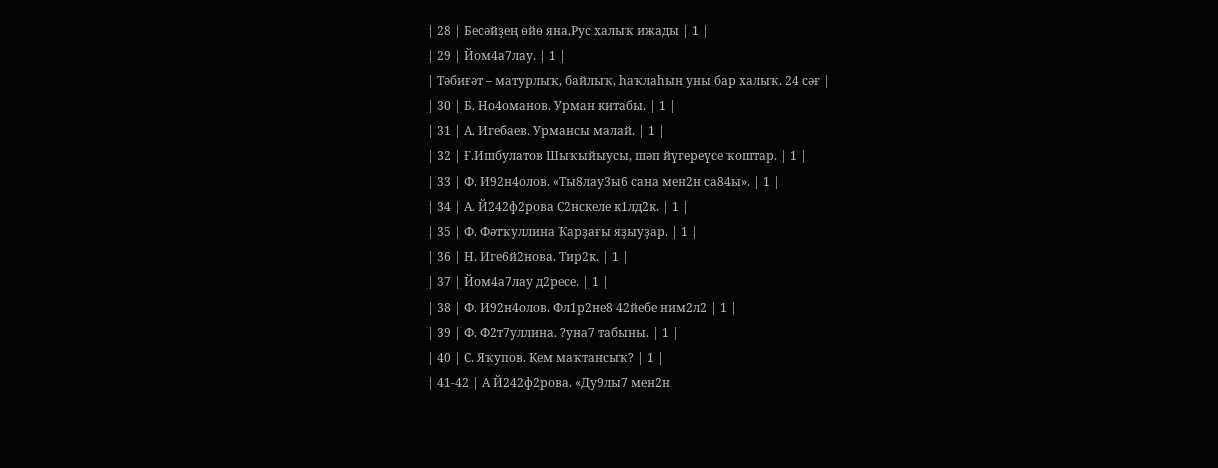| 28 | Бесәйҙең өйө яна.Рус халыҡ ижады | 1 |
| 29 | Йом4а7лау. | 1 |
| Тәбиғәт – матурлыҡ, байлыҡ, һаҡлаһын уны бар халыҡ. 24 сәғ |
| 30 | Б. Но4оманов. Урман китабы. | 1 |
| 31 | А. Игебаев. Урмансы малай. | 1 |
| 32 | Ғ.Ишбулатов Шыҡыйыусы, шәп йүгереүсе ҡоштар. | 1 |
| 33 | Ф. И92н4олов. «Ты8лау3ы6 сана мен2н са84ы». | 1 |
| 34 | А. Й242ф2рова С2нскеле к1лд2к. | 1 |
| 35 | Ф. Фәтҡуллина Ҡарҙағы яҙыуҙар. | 1 |
| 36 | Н. Иге6й2нова. Тир2к. | 1 |
| 37 | Йом4а7лау д2ресе. | 1 |
| 38 | Ф. И92н4олов. Фл1р2не8 42йебе ним2л2 | 1 |
| 39 | Ф. Ф2т7уллина. ?уна7 табыны. | 1 |
| 40 | С. Яҡупов. Кем маҡтансыҡ? | 1 |
| 41-42 | А Й242ф2рова. «Ду9лы7 мен2н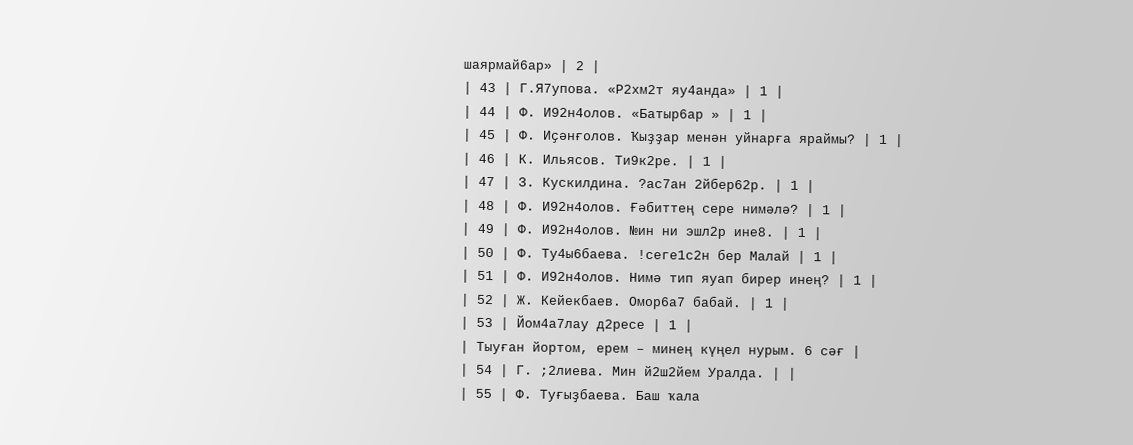шаярмай6ар» | 2 |
| 43 | Г.Я7упова. «Р2хм2т яу4анда» | 1 |
| 44 | Ф. И92н4олов. «Батыр6ар » | 1 |
| 45 | Ф. Иҫәнғолов. Ҡыҙҙар менән уйнарға яраймы? | 1 |
| 46 | К. Ильясов. Ти9к2ре. | 1 |
| 47 | З. Кускилдина. ?ас7ан 2йбер62р. | 1 |
| 48 | Ф. И92н4олов. Ғәбиттең сере нимәлә? | 1 |
| 49 | Ф. И92н4олов. №ин ни эшл2р ине8. | 1 |
| 50 | Ф. Ту4ы6баева. !сеге1с2н бер Малай | 1 |
| 51 | Ф. И92н4олов. Нимә тип яуап бирер инең? | 1 |
| 52 | Ж. Кейекбаев. Омор6а7 бабай. | 1 |
| 53 | Йом4а7лау д2ресе | 1 |
| Тыуған йортом, ерем – минең күңел нурым. 6 сәғ |
| 54 | Г. ;2лиева. Мин й2ш2йем Уралда. | |
| 55 | Ф. Туғыҙбаева. Баш ҡала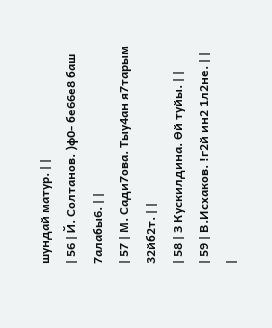шундай матур. | |
| 56 | Й. Солтанов. )ф0- бе66е8 баш 7алабы6. | |
| 57 | М. Сади7ова. Тыу4ан я7тарым 32йб2т. | |
| 58 | З Кускилдина. Өй туйы. | |
| 59 | В.Исхаков. !г2й ин2 1л2не. | |
|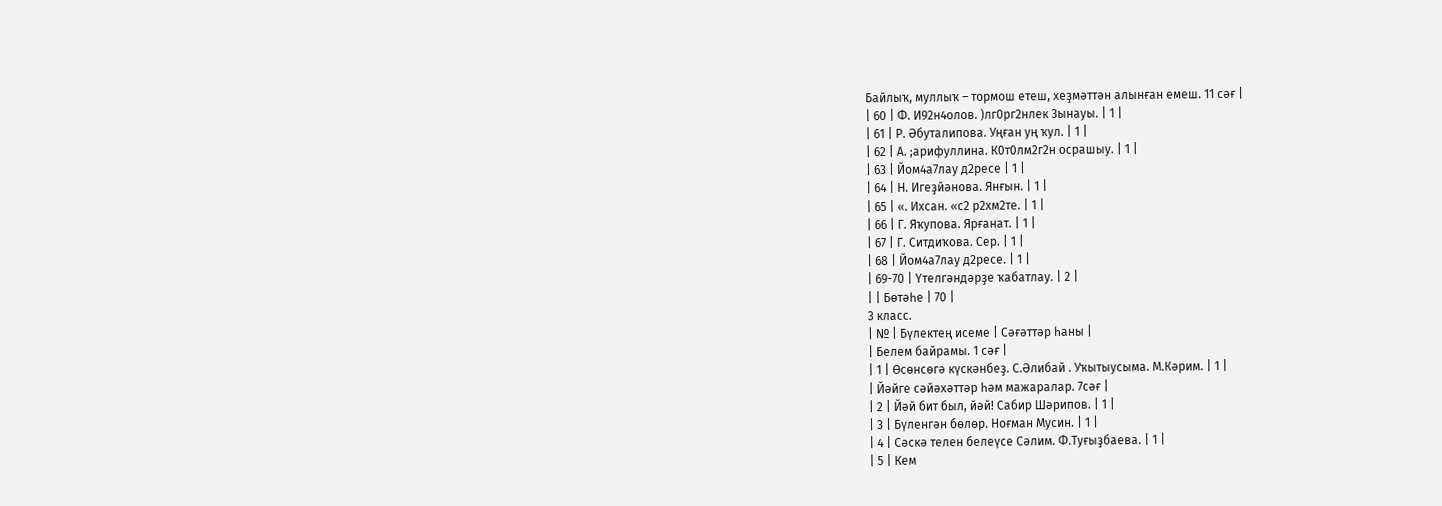Байлыҡ, муллыҡ – тормош етеш, хеҙмәттән алынған емеш. 11 сәғ |
| 60 | Ф. И92н4олов. )лг0рг2нлек 3ынауы. | 1 |
| 61 | Р. Әбуталипова. Уңған уң ҡул. | 1 |
| 62 | А. ;арифуллина. К0т0лм2г2н осрашыу. | 1 |
| 63 | Йом4а7лау д2ресе | 1 |
| 64 | Н. Игеҙйәнова. Янғын. | 1 |
| 65 | «. Ихсан. «с2 р2хм2те. | 1 |
| 66 | Г. Яҡупова. Ярғанат. | 1 |
| 67 | Г. Ситдиҡова. Сер. | 1 |
| 68 | Йом4а7лау д2ресе. | 1 |
| 69-70 | Үтелгәндәрҙе ҡабатлау. | 2 |
| | Бөтәһе | 70 |
3 класс.
| № | Бүлектең исеме | Сәғәттәр һаны |
| Белем байрамы. 1 сәғ |
| 1 | Өсөнсөгә күскәнбеҙ. С.Әлибай . Уҡытыусыма. М.Кәрим. | 1 |
| Йәйге сәйәхәттәр һәм мажаралар. 7сәғ |
| 2 | Йәй бит был, йәй! Сабир Шәрипов. | 1 |
| 3 | Бүленгән бөлөр. Ноғман Мусин. | 1 |
| 4 | Сәскә телен белеүсе Сәлим. Ф.Туғыҙбаева. | 1 |
| 5 | Кем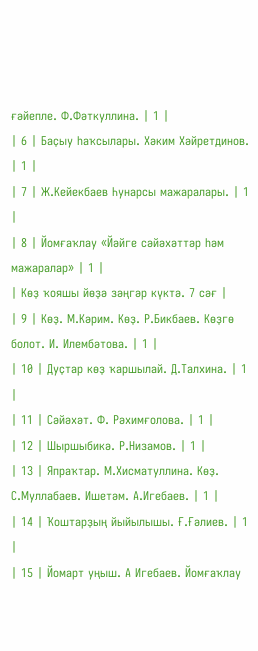ғәйепле. Ф.Фәткуллина. | 1 |
| 6 | Баҫыу һаҡсылары. Хәким Хәйретдинов. | 1 |
| 7 | Ж.Кейекбаев Һунарсы мажаралары. | 1 |
| 8 | Йомғаҡлау «Йәйге сәйәхәттәр һәм мажаралар» | 1 |
| Көҙ ҡояшы йөҙә зәңгәр күктә. 7 сәғ |
| 9 | Көҙ. М.Кәрим. Көҙ. Р.Бикбаев. Көҙгө болот. И. Илембәтова. | 1 |
| 10 | Дуҫтар көҙ ҡаршылай. Д.Талхина. | 1 |
| 11 | Сәйәхәт. Ф. Рәхимғолова. | 1 |
| 12 | Шыршыбикә. Р.Низамов. | 1 |
| 13 | Япраҡтар. М.Хисматуллина. Көҙ. С.Муллабаев. Ишетәм. А.Игебаев. | 1 |
| 14 | Ҡоштарҙың йыйылышы. Ғ.Ғәлиев. | 1 |
| 15 | Йомарт уңыш. А Игебаев. Йомғаҡлау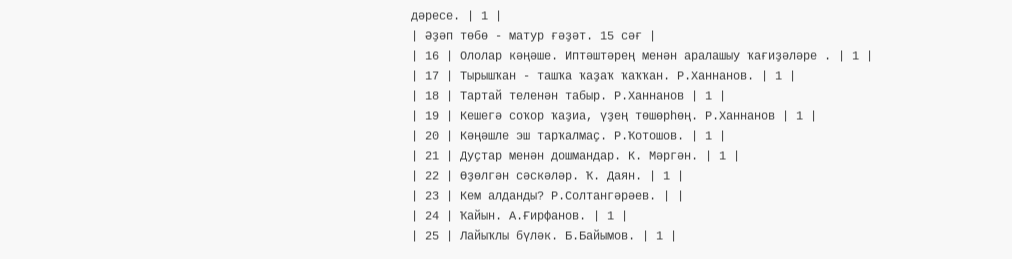дәресе. | 1 |
| Әҙәп төбө - матур ғәҙәт. 15 сәғ |
| 16 | Ололар кәңәше. Иптәштәрең менән аралашыу ҡағиҙәләре . | 1 |
| 17 | Тырышҡан - ташҡа ҡаҙаҡ ҡаҡҡан. Р.Ханнанов. | 1 |
| 18 | Тартай теленән табыр. Р.Ханнанов | 1 |
| 19 | Кешегә соҡор ҡаҙиа, үҙең төшөрһөң. Р.Ханнанов | 1 |
| 20 | Кәңәшле эш тарҡалмаҫ. Р.Ҡотошов. | 1 |
| 21 | Дуҫтар менән дошмандар. К. Мәргән. | 1 |
| 22 | Өҙөлгән сәскәләр. Ҡ. Даян. | 1 |
| 23 | Кем алданды? Р.Солтангәрәев. | |
| 24 | Ҡайын. А.Ғирфанов. | 1 |
| 25 | Лайыҡлы бүләк. Б.Байымов. | 1 |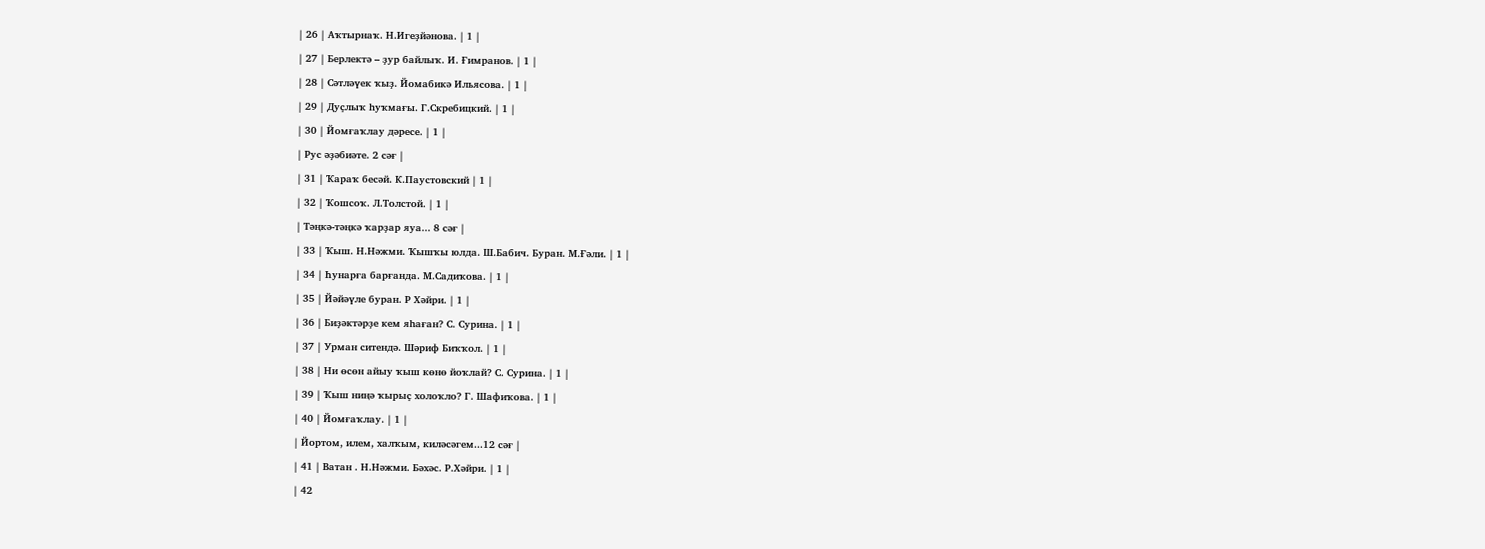| 26 | Аҡтырнаҡ. Н.Игеҙйәнова. | 1 |
| 27 | Берлектә – ҙур байлыҡ. И. Ғимранов. | 1 |
| 28 | Сәтләүек ҡыҙ. Йомабикә Ильясова. | 1 |
| 29 | Дуҫлыҡ һуҡмағы. Г.Скребицкий. | 1 |
| 30 | Йомғаҡлау дәресе. | 1 |
| Рус әҙәбиәте. 2 сәғ |
| 31 | Ҡараҡ бесәй. К.Паустовский | 1 |
| 32 | Ҡошсоҡ. Л.Толстой. | 1 |
| Тәңкә-тәңкә ҡарҙар яуа... 8 сәғ |
| 33 | Ҡыш. Н.Нәжми. Ҡышҡы юлда. Ш.Бабич. Буран. М.Ғәли. | 1 |
| 34 | Һунарға барғанда. М.Садиҡова. | 1 |
| 35 | Йәйәүле буран. Р Хәйри. | 1 |
| 36 | Биҙәктәрҙе кем яһаған? С. Сурина. | 1 |
| 37 | Урман ситендә. Шәриф Биҡҡол. | 1 |
| 38 | Ни өсөн айыу ҡыш көнө йоҡлай? С. Сурина. | 1 |
| 39 | Ҡыш ниңә ҡырыҫ холоҡло? Г. Шафиҡова. | 1 |
| 40 | Йомғаҡлау. | 1 |
| Йортом, илем, халҡым, киләсәгем...12 сәғ |
| 41 | Ватан . Н.Нәжми. Бәхәс. Р.Хәйри. | 1 |
| 42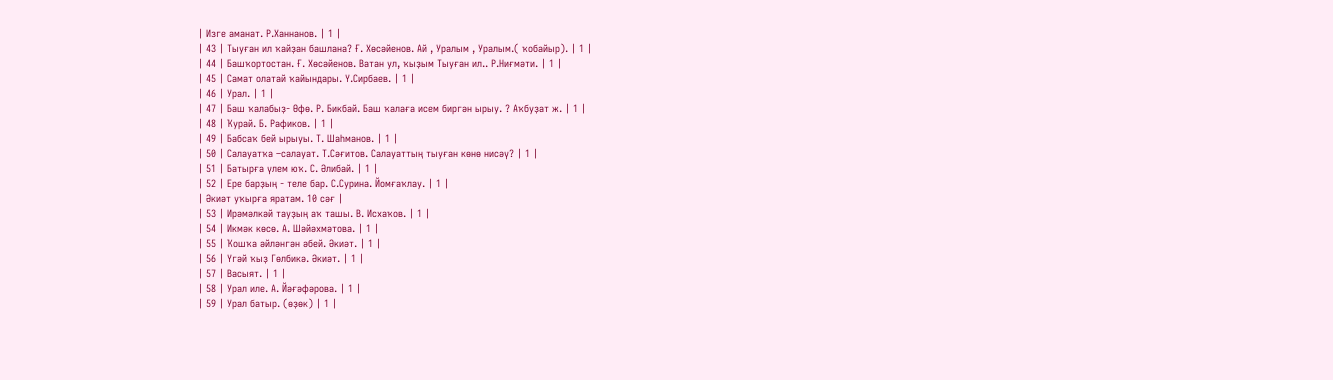| Изге аманат. Р.Ханнанов. | 1 |
| 43 | Тыуған ил ҡайҙан башлана? Ғ. Хөсәйенов. Ай , Уралым , Уралым.( ҡобайыр). | 1 |
| 44 | Башҡортостан. Ғ. Хөсәйенов. Ватан ул, ҡыҙым Тыуған ил.. Р.Ниғмәти. | 1 |
| 45 | Самат олатай ҡайындары. Ү.Сирбаев. | 1 |
| 46 | Урал. | 1 |
| 47 | Баш ҡалабыҙ- Өфө. Р. Бикбай. Баш ҡалаға исем биргән ырыу. ? Аҡбуҙат ж. | 1 |
| 48 | Ҡурай. Б. Рафиков. | 1 |
| 49 | Бабсаҡ бей ырыуы. Т. Шаһманов. | 1 |
| 50 | Салауатҡа –салауат. Т.Сәғитов. Салауаттың тыуған көнө нисәү? | 1 |
| 51 | Батырға үлем юҡ. С. Әлибай. | 1 |
| 52 | Ере барҙың - теле бар. С.Сурина. Йомғаҡлау. | 1 |
| Әкиәт уҡырға яратам. 10 сәғ |
| 53 | Ирәмәлкәй тауҙың аҡ ташы. В. Исхаҡов. | 1 |
| 54 | Икмәк көсө. А. Шәйәхмәтова. | 1 |
| 55 | Ҡошҡа әйләнгән әбей. Әкиәт. | 1 |
| 56 | Үгәй ҡыҙ Гөлбикә. Әкиәт. | 1 |
| 57 | Васыят. | 1 |
| 58 | Урал иле. А. Йәғәфәрова. | 1 |
| 59 | Урал батыр. (өҙөк) | 1 |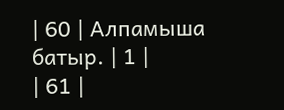| 60 | Алпамыша батыр. | 1 |
| 61 |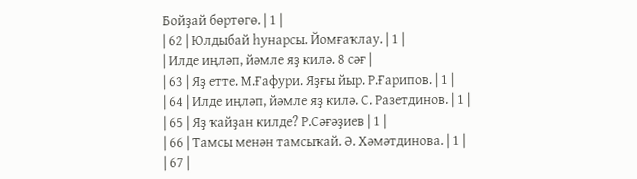Бойҙай бөртөгө. | 1 |
| 62 | Юлдыбай һунарсы. Йомғаҡлау. | 1 |
| Илде иңләп, йәмле яҙ килә. 8 сәғ |
| 63 | Яҙ етте. М.Ғафури. Яҙғы йыр. Р.Ғарипов. | 1 |
| 64 | Илде иңләп, йәмле яҙ килә. С. Разетдинов. | 1 |
| 65 | Яҙ ҡайҙан килде? Р.Сәғәҙиев | 1 |
| 66 | Тамсы менән тамсыҡай. Ә. Хәмәтдинова. | 1 |
| 67 |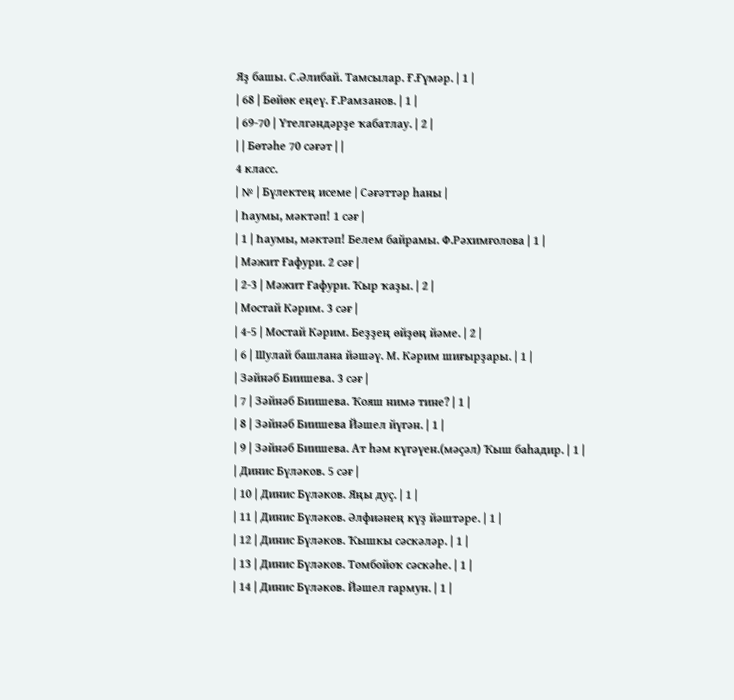Яҙ башы. С.Әлибай. Тамсылар. Ғ.Ғүмәр. | 1 |
| 68 | Бөйөк еңеү. Ғ.Рамзанов. | 1 |
| 69-70 | Үтелгәндәрҙе ҡабатлау. | 2 |
| | Бөтәһе 70 сәғәт | |
4 класс.
| № | Бүлектең исеме | Сәғәттәр һаны |
| Һаумы, мәктәп! 1 сәғ |
| 1 | Һаумы, мәктәп! Белем байрамы. Ф.Рәхимғолова | 1 |
| Мәжит Ғафури. 2 сәғ |
| 2-3 | Мәжит Ғафури. Ҡыр ҡаҙы. | 2 |
| Мостай Кәрим. 3 сәғ |
| 4-5 | Мостай Кәрим. Беҙҙең өйҙөң йәме. | 2 |
| 6 | Шулай башлана йәшәү. М. Кәрим шиғырҙары. | 1 |
| Зәйнәб Биишева. 3 сәғ |
| 7 | Зәйнәб Биишева. Ҡояш нимә тине? | 1 |
| 8 | Зәйнәб Биишева Йәшел йүгән. | 1 |
| 9 | Зәйнәб Биишева. Ат һәм күгәүен.(мәҫәл) Ҡыш баһадир. | 1 |
| Динис Бүләков. 5 сәғ |
| 10 | Динис Бүләков. Яңы дуҫ. | 1 |
| 11 | Динис Бүләков. Әлфиәнең күҙ йәштәре. | 1 |
| 12 | Динис Бүләков. Ҡышкы сәскәләр. | 1 |
| 13 | Динис Бүләков. Томбойоҡ сәскәһе. | 1 |
| 14 | Динис Бүләков. Йәшел гармун. | 1 |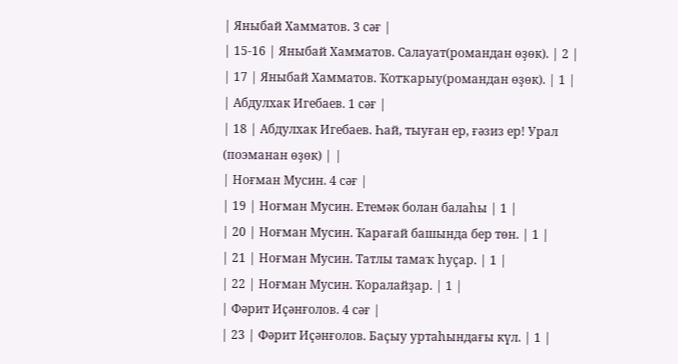| Яныбай Хамматов. 3 сәғ |
| 15-16 | Яныбай Хамматов. Салауат(романдан өҙөк). | 2 |
| 17 | Яныбай Хамматов. Ҡотҡарыу(романдан өҙөк). | 1 |
| Абдулхак Игебаев. 1 сәғ |
| 18 | Абдулхак Игебаев. Һай, тыуған ер, ғәзиз ер! Урал (поэманан өҙөк) | |
| Ноғман Мусин. 4 сәғ |
| 19 | Ноғман Мусин. Етемәк болан балаһы | 1 |
| 20 | Ноғман Мусин. Ҡарағай башында бер төн. | 1 |
| 21 | Ноғман Мусин. Татлы тамаҡ һуҫар. | 1 |
| 22 | Ноғман Мусин. Ҡоралайҙар. | 1 |
| Фәрит Иҫәнғолов. 4 сәғ |
| 23 | Фәрит Иҫәнғолов. Баҫыу уртаһындағы күл. | 1 |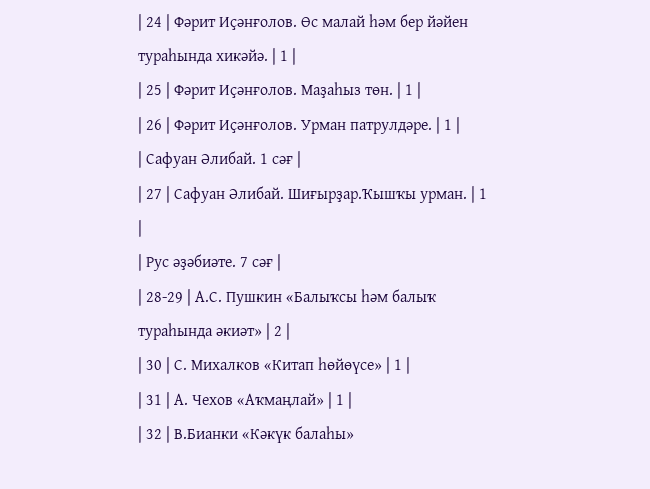| 24 | Фәрит Иҫәнғолов. Өс малай һәм бер йәйен тураһында хикәйә. | 1 |
| 25 | Фәрит Иҫәнғолов. Маҙаһыз төн. | 1 |
| 26 | Фәрит Иҫәнғолов. Урман патрулдәре. | 1 |
| Сафуан Әлибай. 1 сәғ |
| 27 | Сафуан Әлибай. Шиғырҙар.Ҡышҡы урман. | 1 |
| Рус әҙәбиәте. 7 сәғ |
| 28-29 | А.С. Пушкин «Балыҡсы һәм балыҡ тураһында әкиәт» | 2 |
| 30 | С. Михалков «Китап һөйөүсе» | 1 |
| 31 | А. Чехов «Аҡмаңлай» | 1 |
| 32 | В.Бианки «Кәкүк балаһы»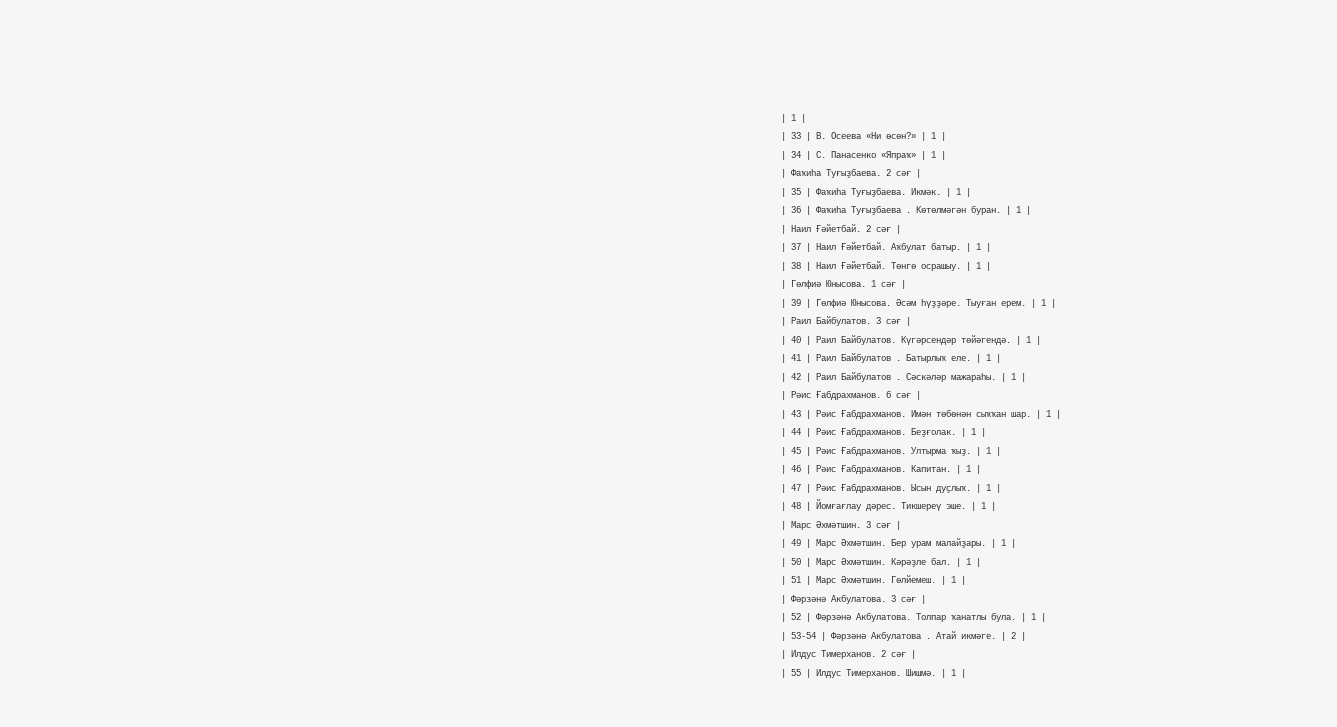| 1 |
| 33 | В. Осеева «Ни өсөн?» | 1 |
| 34 | С. Панасенко «Япраҡ» | 1 |
| Фаҡиһа Туғыҙбаева. 2 сәғ |
| 35 | Фаҡиһа Туғыҙбаева. Икмәк. | 1 |
| 36 | Фаҡиһа Туғыҙбаева . Көтөлмәгән буран. | 1 |
| Наил Ғәйетбай. 2 сәғ |
| 37 | Наил Ғәйетбай. Аҡбулат батыр. | 1 |
| 38 | Наил Ғәйетбай. Төнгө осрашыу. | 1 |
| Гөлфиә Юнысова. 1 сәғ |
| 39 | Гөлфиә Юнысова. Әсәм һүҙҙәре. Тыуған ерем. | 1 |
| Раил Байбулатов. 3 сәғ |
| 40 | Раил Байбулатов. Күгәрсендәр төйәгендә. | 1 |
| 41 | Раил Байбулатов . Батырлыҡ еле. | 1 |
| 42 | Раил Байбулатов . Сәскәләр мажараһы. | 1 |
| Рәис Ғабдрахманов. 6 сәғ |
| 43 | Рәис Ғабдрахманов. Имән төбөнән сыҡҡан шар. | 1 |
| 44 | Рәис Ғабдрахманов. Беҙғолак. | 1 |
| 45 | Рәис Ғабдрахманов. Ултырма ҡыҙ. | 1 |
| 46 | Рәис Ғабдрахманов. Капитан. | 1 |
| 47 | Рәис Ғабдрахманов. Ысын дуҫлыҡ. | 1 |
| 48 | Йомғағлау дәрес. Тикшереү эше. | 1 |
| Марс Әхмәтшин. 3 сәғ |
| 49 | Марс Әхмәтшин. Бер урам малайҙары. | 1 |
| 50 | Марс Әхмәтшин. Кәрәҙле бал. | 1 |
| 51 | Марс Әхмәтшин. Гөлйемеш. | 1 |
| Фәрзәнә Акбулатова. 3 сәғ |
| 52 | Фәрзәнә Акбулатова. Толпар ҡанатлы була. | 1 |
| 53-54 | Фәрзәнә Акбулатова . Атай икмәге. | 2 |
| Илдус Тимерханов. 2 сәғ |
| 55 | Илдус Тимерханов. Шишмә. | 1 |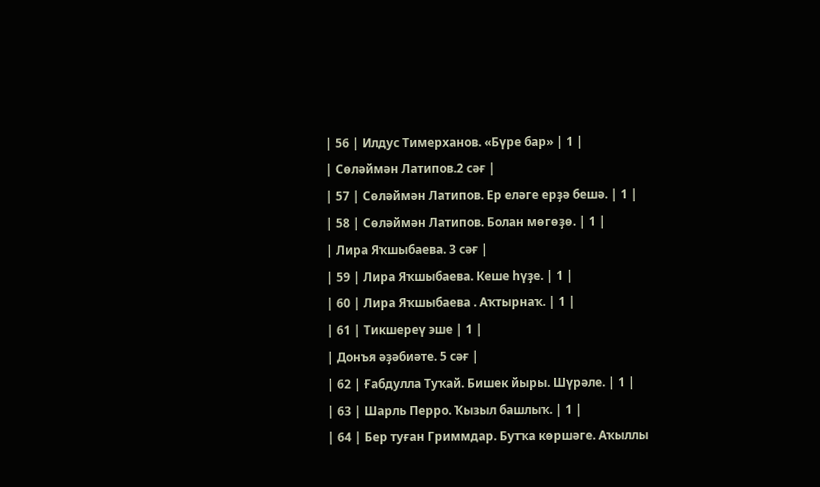| 56 | Илдус Тимерханов. «Бүре бар» | 1 |
| Сөләймән Латипов.2 сәғ |
| 57 | Сөләймән Латипов. Ер еләге ерҙә бешә. | 1 |
| 58 | Сөләймән Латипов. Болан мөгөҙө. | 1 |
| Лира Яҡшыбаева. 3 сәғ |
| 59 | Лира Яҡшыбаева. Кеше һүҙе. | 1 |
| 60 | Лира Яҡшыбаева . Аҡтырнаҡ. | 1 |
| 61 | Тикшереү эше | 1 |
| Донъя әҙәбиәте. 5 сәғ |
| 62 | Ғабдулла Туҡай. Бишек йыры. Шүрәле. | 1 |
| 63 | Шарль Перро. Ҡызыл башлыҡ. | 1 |
| 64 | Бер туған Гриммдар. Бутҡа көршәге. Аҡыллы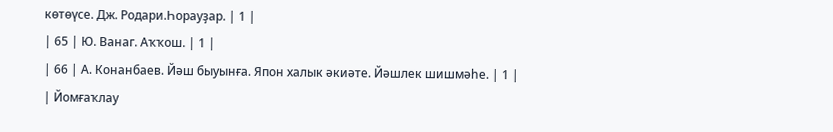көтөүсе. Дж. Родари.Һорауҙар. | 1 |
| 65 | Ю. Ванаг. Аҡҡош. | 1 |
| 66 | А. Конанбаев. Йәш быуынға. Япон халык әкиәте. Йәшлек шишмәһе. | 1 |
| Йомғаҡлау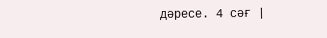дәресе. 4 сәғ |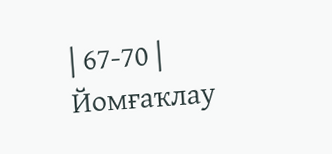| 67-70 | Йомғаҡлау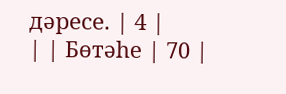дәресе. | 4 |
| | Бөтәһе | 70 |